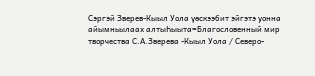Сэргэй Зверев-Кыыл Уола үөскээбит эйгэтэ уонна айымньылаах алтыҺыыта=Благословенный мир творчества С.А.Зверева -Кыыл Уола / Северо-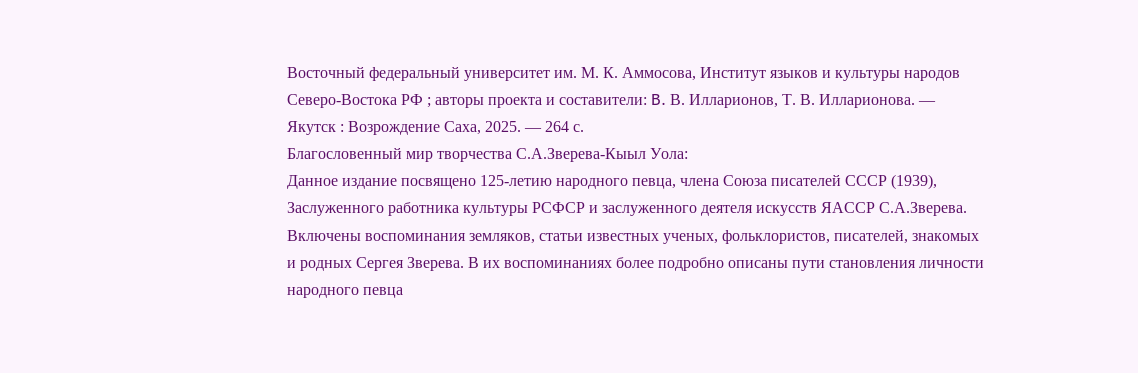Восточный федеральный университет им. М. К. Аммосова, Институт языков и культуры народов Северо-Востока РФ ; авторы проекта и составители: B. В. Илларионов, Т. В. Илларионова. — Якутск : Возрождение Саха, 2025. — 264 с.
Благословенный мир творчества С.А.Зверева-Кыыл Уола:
Данное издание посвящено 125-летию народного певца, члена Союза писателей СССР (1939), Заслуженного работника культуры РСФСР и заслуженного деятеля искусств ЯАССР С.А.Зверева. Включены воспоминания земляков, статьи известных ученых, фольклористов, писателей, знакомых и родных Сергея Зверева. В их воспоминаниях более подробно описаны пути становления личности народного певца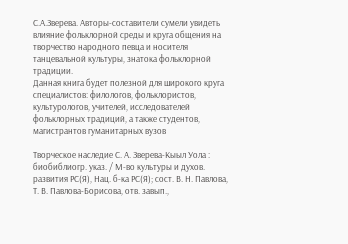С.А.Зверева. Авторы-составители сумели увидеть влияние фольклорной среды и круга общения на творчество народного певца и носителя танцевальной культуры, знатока фольклорной традиции.
Данная книга будет полезной для широкого круга специалистов: филологов, фольклористов, культурологов, учителей, исследователей фольклорных традиций, а также студентов, магистрантов гуманитарных вузов

Творческое наследие С. А. Зверева-Кыыл Уола : биобиблиогр. указ. / М-во культуры и духов. развития РС(Я), Нац. б-ка РС(Я); сост. В. Н. Павлова, Т. В. Павлова-Борисова, отв. завып.,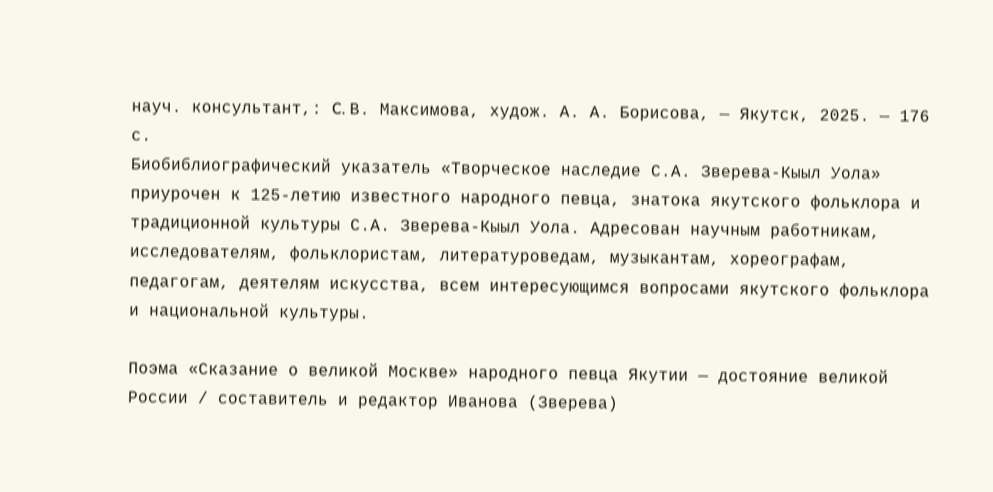науч. консультант,: C. В. Максимова, худож. А. А. Борисова, — Якутск, 2025. — 176 с.
Биобиблиографический указатель «Творческое наследие С.А. Зверева-Кыыл Уола» приурочен к 125-летию известного народного певца, знатока якутского фольклора и традиционной культуры С.А. Зверева-Кыыл Уола. Адресован научным работникам, исследователям, фольклористам, литературоведам, музыкантам, хореографам, педагогам, деятелям искусства, всем интересующимся вопросами якутского фольклора и национальной культуры.

Поэма «Сказание о великой Москве» народного певца Якутии — достояние великой России / составитель и редактор Иванова (Зверева)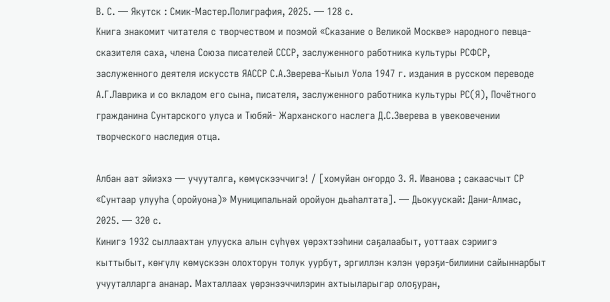В. С. — Якутск : Смик-Мастер.Полиграфия, 2025. — 128 с.
Книга знакомит читателя с творчеством и поэмой «Сказание о Великой Москве» народного певца-сказителя саха, члена Союза писателей СССР, заслуженного работника культуры РСФСР, заслуженного деятеля искусств ЯАССР С.А.Зверева-Кыыл Уола 1947 г. издания в русском переводе А.Г.Лаврика и со вкладом его сына, писателя, заслуженного работника культуры РС(Я), Почётного гражданина Сунтарского улуса и Тюбяй- Жарханского наслега Д.С.Зверева в увековечении творческого наследия отца.

Албан аат эйиэхэ — учууталга, көмүскээччигэ! / [хомуйан оҥордо 3. Я. Иванова ; сакаасчыт СР «Сунтаар улууһа (оройуона)» Муниципальнай оройуон дьаһалтата]. — Дьокуускай: Дани-Алмас, 2025. — 320 с.
Кинигэ 1932 сыллаахтан улууска алын сүһүөх үөрэхтээһини саҕалаабыт, уоттаах сэриигэ кыттыбыт, көҥүлү көмүскээн олохторун толук уурбут, эргиллэн кэлэн үөрэҕи-билиини сайыннарбыт учууталларга ананар. Махталлаах үөрэнээччилэрин ахтыыларыгар олоҕуран,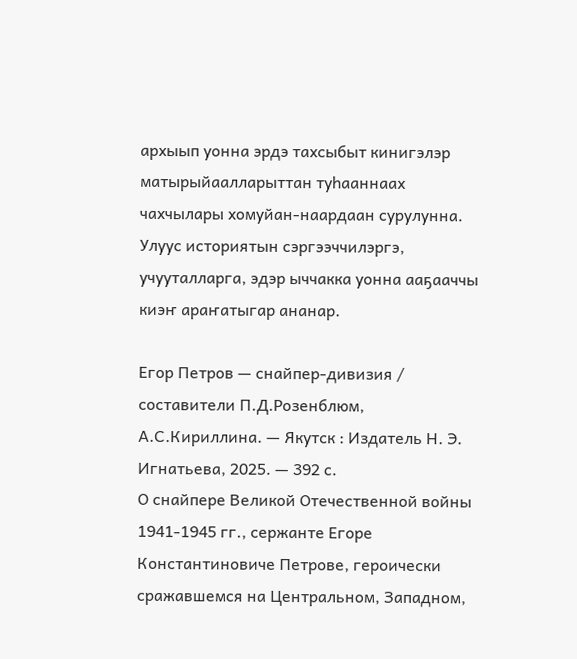архыып уонна эрдэ тахсыбыт кинигэлэр матырыйаалларыттан туһааннаах чахчылары хомуйан-наардаан сурулунна.
Улуус историятын сэргээччилэргэ, учууталларга, эдэр ыччакка уонна ааҕааччы киэҥ араҥатыгар ананар.

Егор Петров — снайпер-дивизия / составители П.Д.Розенблюм, А.С.Кириллина. — Якутск : Издатель Н. Э. Игнатьева, 2025. — 392 с.
О снайпере Великой Отечественной войны 1941-1945 гг., сержанте Егоре Константиновиче Петрове, героически сражавшемся на Центральном, Западном,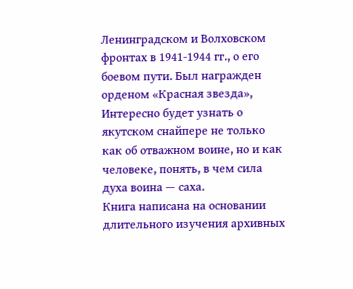Ленинградском и Волховском фронтах в 1941-1944 гг., о его боевом пути. Был награжден орденом «Красная звезда», Интересно будет узнать о якутском снайпере не только как об отважном воине, но и как человеке, понять, в чем сила духа воина — саха.
Книга написана на основании длительного изучения архивных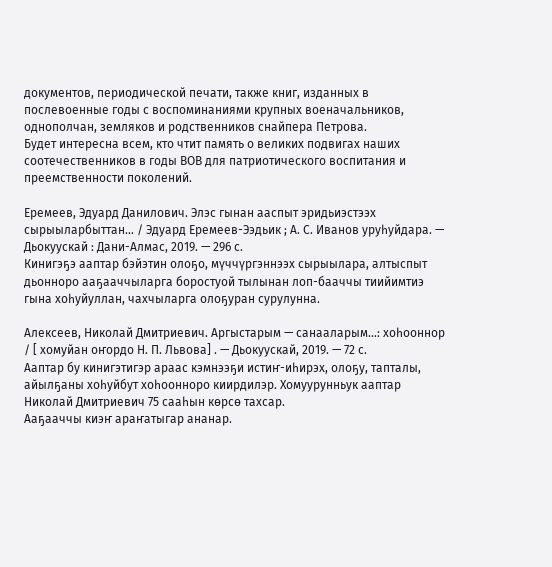документов, периодической печати, также книг, изданных в послевоенные годы с воспоминаниями крупных военачальников, однополчан, земляков и родственников снайпера Петрова.
Будет интересна всем, кто чтит память о великих подвигах наших соотечественников в годы ВОВ для патриотического воспитания и преемственности поколений.

Еремеев, Эдуард Данилович. Элэс гынан ааспыт эридьиэстээх сырыыларбыттан… / Эдуард Еремеев-Ээдьик ; А. С. Иванов уруһуйдара. — Дьокуускай : Дани-Алмас, 2019. — 296 с.
Кинигэҕэ ааптар бэйэтин олоҕо, мүччүргэннээх сырыылара, алтыспыт дьонноро ааҕааччыларга боростуой тылынан лоп-бааччы тиийимтиэ гына хоһуйуллан, чахчыларга олоҕуран сурулунна.

Алексеев, Николай Дмитриевич. Аргыстарым — санааларым…: хоһооннор / [ хомуйан оҥордо Н. П. Львова] . — Дьокуускай, 2019. — 72 с.
Ааптар бу кинигэтигэр араас кэмнээҕи истиҥ-иһирэх, олоҕу, тапталы, айылҕаны хоһуйбут хоһоонноро киирдилэр. Хомуурунньук ааптар Николай Дмитриевич 75 сааһын көрсө тахсар.
Ааҕааччы киэҥ араҥатыгар ананар.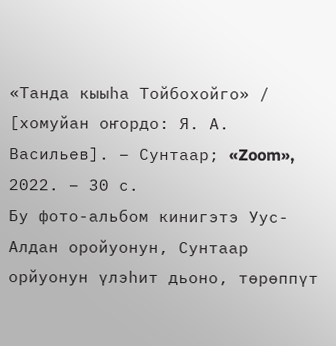«Танда кыыһа Тойбохойго» / [хомуйан оҥордо: Я. А. Васильев]. – Сунтаар; «Zoom», 2022. – 30 с.
Бу фото-альбом кинигэтэ Уус-Алдан оройуонун, Сунтаар орйуонун үлэһит дьоно, төрөппүт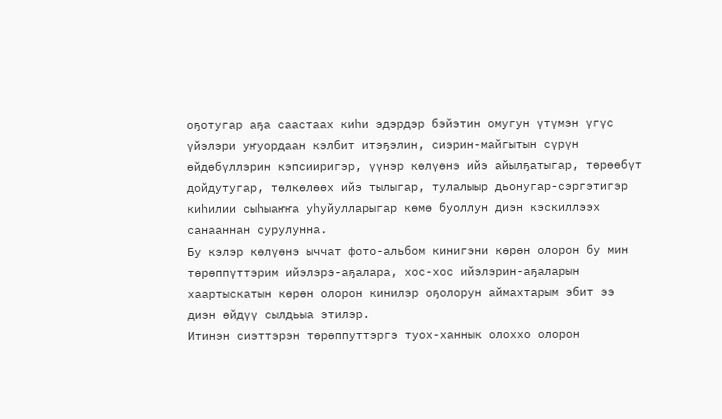оҕотугар аҕа саастаах киһи эдэрдэр бэйэтин омугун үтүмэн үгүс үйэлэри уҥуордаан кэлбит итэҕэлин, сиэрин-майгытын сүрүн өйдөбүллэрин кэпсииригэр, үүнэр көлүөнэ ийэ айылҕатыгар, төрөөбүт дойдутугар, төлкөлөөх ийэ тылыгар, тулалыыр дьонугар-сэргэтигэр киһилии сыһыаҥҥа уһуйулларыгар көмө буоллун диэн кэскиллээх санааннан сурулунна.
Бу кэлэр көлүөнэ ыччат фото-альбом кинигэни көрөн олорон бу мин төрөппүттэрим ийэлэрэ-аҕалара, хос-хос ийэлэрин-аҕаларын хаартыскатын көрөн олорон кинилэр оҕолорун аймахтарым эбит ээ диэн өйдүү сылдьыа этилэр.
Итинэн сиэттэрэн төрөппуттэргэ туох-ханнык олоххо олорон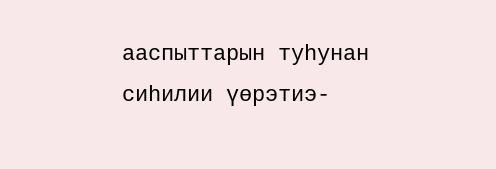ааспыттарын туһунан сиһилии үөрэтиэ-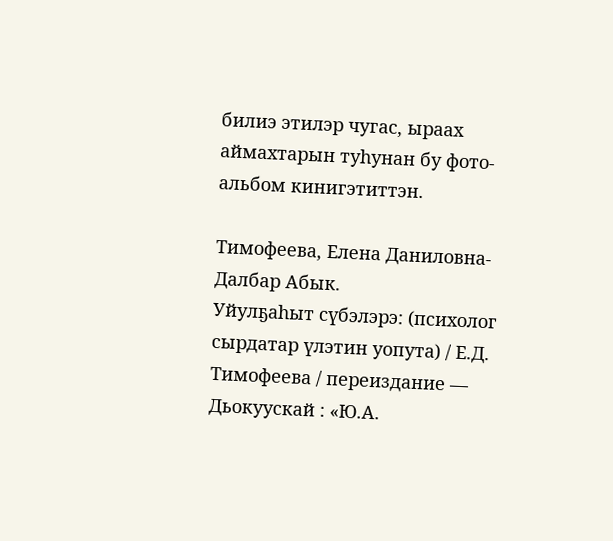билиэ этилэр чугас, ыраах аймахтарын туһунан бу фото-альбом кинигэтиттэн.

Тимофеева, Елена Даниловна-Далбар Абык.
Уйулҕаһыт сүбэлэрэ: (психолог сырдатар үлэтин уопута) / Е.Д. Тимофеева / переиздание — Дьокуускай : «Ю.А.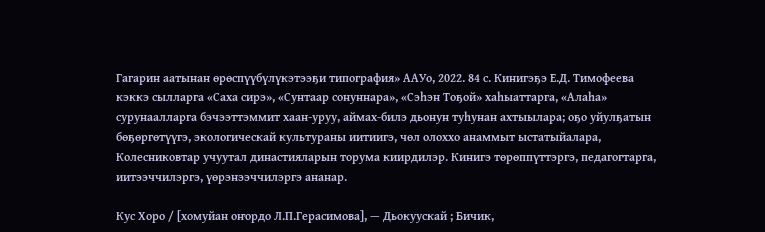Гагарин аатынан өрөспүүбүлүкэтээҕи типография» ААУо, 2022. 84 с. Кинигэҕэ Е.Д. Тимофеева кэккэ сылларга «Саха сирэ», «Сунтаар сонуннара», «Сэһэн Тоҕой» хаһыаттарга, «Алаһа» сурунаалларга бэчээттэммит хаан-уруу, аймах-билэ дьонун туһунан ахтыылара; оҕо уйулҕатын бөҕөргөтүүгэ, экологическай культураны иитиигэ, чөл олоххо анаммыт ыстатыйалара, Колесниковтар учуутал династияларын торума киирдилэр. Кинигэ төрөппүттэргэ, педагогтарга, иитээччилэргэ, үөрэнээччилэргэ ананар.

Кус Хоро / [хомуйан оҥордо Л.П.Герасимова], — Дьокуускай ; Бичик,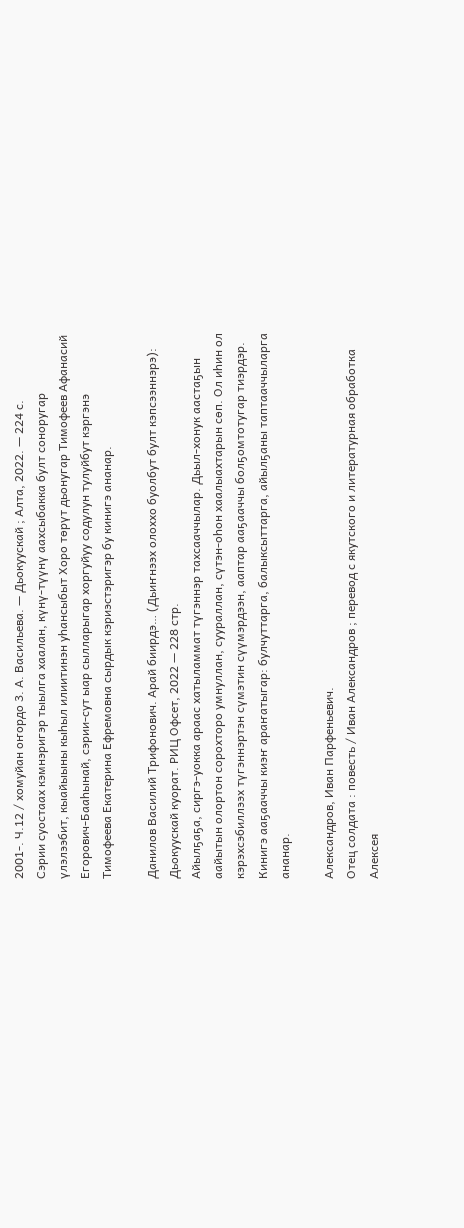2001-. Ч.12 / хомуйан оҥордо 3. А. Васильева. — Дьокуускай ; Алта, 2022. — 224 с.
Сэрии суостаах кэмнэригэр тыылга хаалан, күнү-түүнү аахсыбакка булт соноругар үлэлээбит, кыайыыны кыһыл илиитинэн уһансыбыт Хоро төрүт дьонугар Тимофеев Афанасий Егорович-Бааһынай, сэрии-сут ыар сылларыгар хоргуйуу содулун тулуйбут кэргэнэ Тимофеева Екатерина Ефремовна сырдык кэриэстэригэр бу кинигэ ананар.

Данилов Василий Трифонович. Арай биирдэ… (Дьиҥнээх олоххо буолбут булт кэпсээннэрэ): Дьокуускай куорат. РИЦ Офсет, 2022 — 228 стр.
Айылҕаҕа, сиргэ-уокка араас хатыламмат түгэннэр тахсааччылар. Дьыл-хонук аастаҕын аайытын олортон сорохторо умнуллан, суураллан, сүтэн-оһон хаалыахтарын сөп. Ол иһин ол кэрэхсэбиллээх түгэннэртэн сүмэтин сүүмэрдээн, ааптар ааҕааччы болҕомтотугар тиэрдэр. Кинигэ ааҕааччы киэҥ араҥатыгар: булчуттарга, балыксыттарга, айылҕаны таптааччыларга ананар.

Александров, Иван Парфеньевич.
Отец солдата : повесть / Иван Александров ; перевод с якутского и литературная обработка Алексея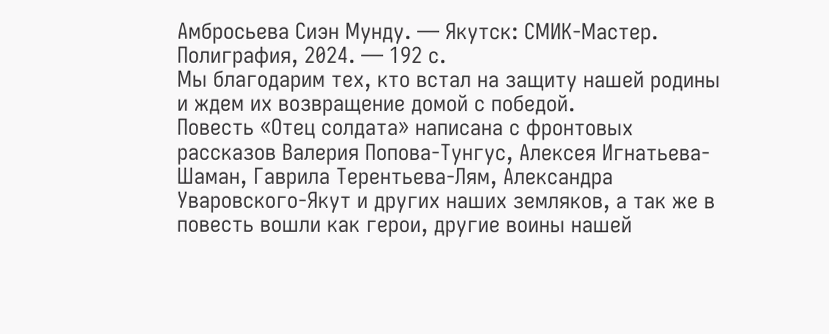Амбросьева Сиэн Мунду. — Якутск: СМИК-Мастер. Полиграфия, 2024. — 192 с.
Мы благодарим тех, кто встал на защиту нашей родины и ждем их возвращение домой с победой.
Повесть «Отец солдата» написана с фронтовых рассказов Валерия Попова-Тунгус, Алексея Игнатьева-Шаман, Гаврила Терентьева-Лям, Александра Уваровского-Якут и других наших земляков, а так же в повесть вошли как герои, другие воины нашей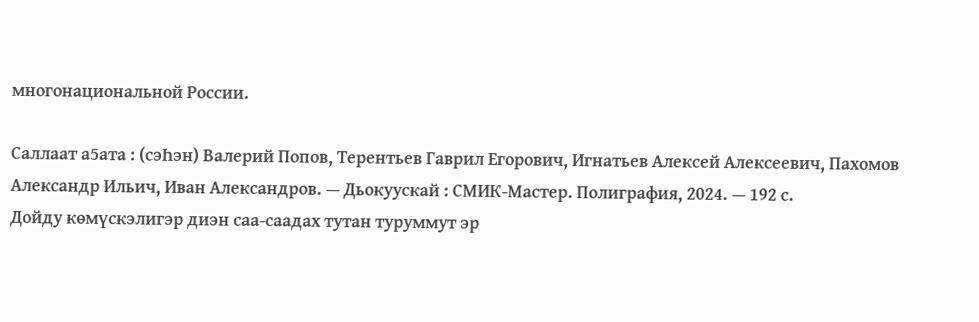многонациональной России.

Саллаат а5ата : (сэҺэн) Валерий Попов, Терентьев Гаврил Егорович, Игнатьев Алексей Алексеевич, Пахомов Александр Ильич, Иван Александров. — Дьокуускай : СМИК-Мастер. Полиграфия, 2024. — 192 с.
Дойду көмүскэлигэр диэн саа-саадах тутан туруммут эр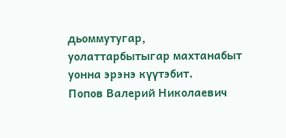дьоммутугар, уолаттарбытыгар махтанабыт уонна эрэнэ күүтэбит.
Попов Валерий Николаевич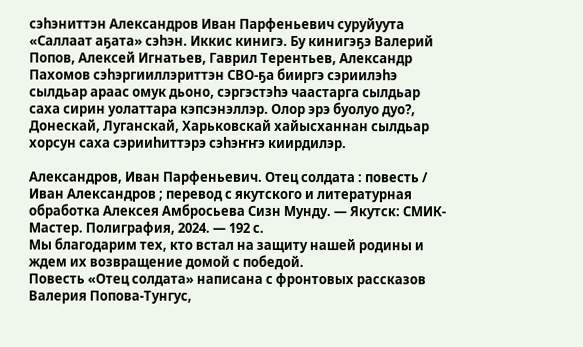сэһэниттэн Александров Иван Парфеньевич суруйуута «Саллаат аҕата» сэһэн. Иккис кинигэ. Бу кинигэҕэ Валерий Попов, Алексей Игнатьев, Гаврил Терентьев, Александр Пахомов сэһэргииллэриттэн СВО-ҕа бииргэ сэриилэһэ сылдьар араас омук дьоно, сэргэстэһэ чаастарга сылдьар саха сирин уолаттара кэпсэнэллэр. Олор эрэ буолуо дуо?, Донескай, Луганскай, Харьковскай хайысханнан сылдьар хорсун саха сэрииһиттэрэ сэһэҥҥэ киирдилэр.

Александров, Иван Парфеньевич. Отец солдата : повесть / Иван Александров ; перевод с якутского и литературная обработка Алексея Амбросьева Сизн Мунду. — Якутск: СМИК-Мастер. Полиграфия, 2024. — 192 с.
Мы благодарим тех, кто встал на защиту нашей родины и ждем их возвращение домой с победой.
Повесть «Отец солдата» написана с фронтовых рассказов Валерия Попова-Тунгус,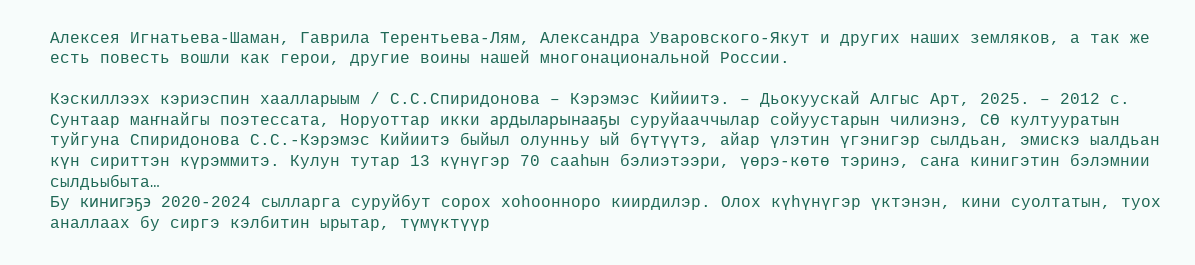Алексея Игнатьева-Шаман, Гаврила Терентьева-Лям, Александра Уваровского-Якут и других наших земляков, а так же есть повесть вошли как герои, другие воины нашей многонациональной России.

Кэскиллээх кэриэспин хаалларыым / С.С.Спиридонова – Кэрэмэс Кийиитэ. – Дьокуускай Алгыс Арт, 2025. – 2012 с.
Сунтаар маҥнайгы поэтессата, Норуоттар икки ардыларынааҕы суруйааччылар сойуустарын чилиэнэ, СӨ култууратын туйгуна Спиридонова С.С.-Кэрэмэс Кийиитэ быйыл олунньу ый бүтүүтэ, айар үлэтин үгэнигэр сылдьан, эмискэ ыалдьан күн сириттэн күрэммитэ. Кулун тутар 13 күнүгэр 70 сааһын бэлиэтээри, үөрэ-көтө тэринэ, саҥа кинигэтин бэлэмнии сылдьыбыта…
Бу кинигэҕэ 2020-2024 сылларга суруйбут сорох хоһоонноро киирдилэр. Олох күһүнүгэр үктэнэн, кини суолтатын, туох аналлаах бу сиргэ кэлбитин ырытар, түмүктүүр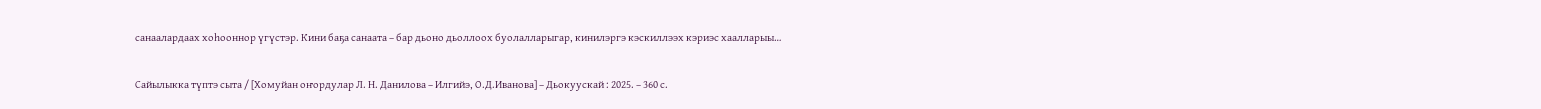санаалардаах хоһооннор үгүстэр. Кини баҕа санаата – бар дьоно дьоллоох буолалларыгар, кинилэргэ кэскиллээх кэриэс хаалларыы…

Сайылыкка түптэ сыта / [Хомуйан оҥордулар Л. Н. Данилова – Илгийэ, О.Д.Иванова] – Дьокуускай : 2025. – 360 с.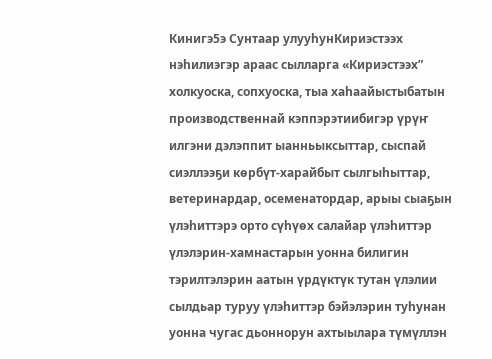Кинигэ5э Сунтаар улууһунКириэстээх нэһилиэгэр араас сылларга «Кириэстээх” холкуоска, сопхуоска, тыа хаһаайыстыбатын производственнай кэппэрэтиибигэр үрүҥ илгэни дэлэппит ыанньыксыттар, сыспай сиэллээҕи көрбүт-харайбыт сылгыһыттар, ветеринардар, осеменатордар, арыы сыаҕын үлэһиттэрэ орто сүһүөх салайар үлэһиттэр үлэлэрин-хамнастарын уонна билигин тэрилтэлэрин аатын үрдүктүк тутан үлэлии сылдьар туруу үлэһиттэр бэйэлэрин туһунан уонна чугас дьоннорун ахтыылара түмүллэн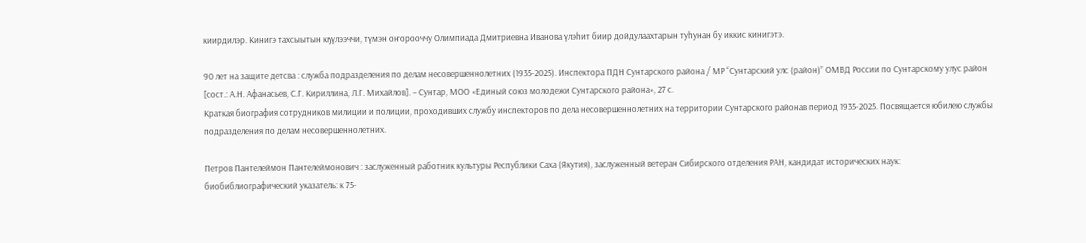киирдилэр. Кинигэ тахсыытын кҕүлээччи, түмэн оҥорооччу Олимпиада Дмитриевна Иванова үлэһит биир дойдулаахтарын туһунан бу иккис кинигэтэ.

90 лет на защите детсва : служба подразделения по делам несовершеннолетних (1935-2025). Инспектора ПДН Сунтарского района / МР “Сунтарский улс (район)” ОМВД России по Сунтарскому улус район [сост.: А.Н. Афанасьев, С.Г. Кириллина, Л.Г. Михайлов]. – Сунтар, МОО «Единый союз молодежи Сунтарского района», 27 с.
Краткая биография сотрудников милиции и полиции, проходивших службу инспекторов по дела несовершеннолетних на территории Сунтарского районав период 1935-2025. Посвящается юбилею службы подразделения по делам несовершеннолетних.

Петров Пантелеймон Пантелеймонович : заслуженный работник культуры Республики Саха (Якутия), заслуженный ветеран Сибирского отделения РАН, кандидат исторических наук: биобиблиографический указатель: к 75-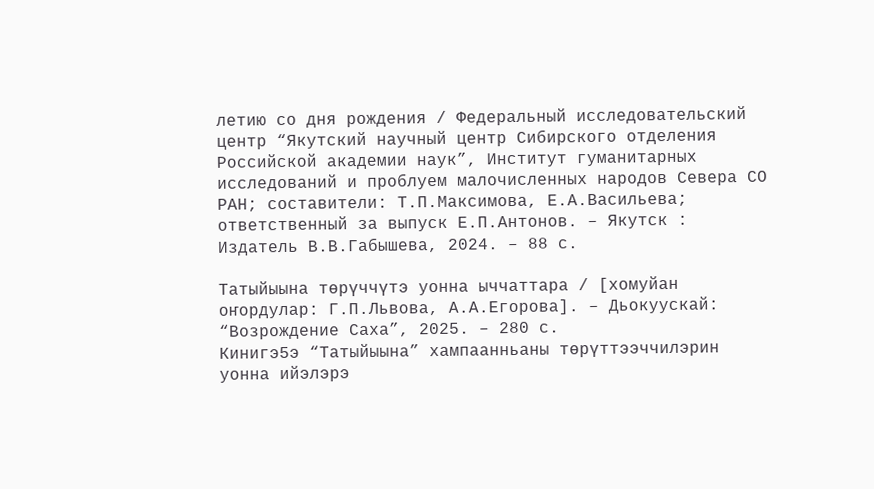летию со дня рождения / Федеральный исследовательский центр “Якутский научный центр Сибирского отделения Российской академии наук”, Институт гуманитарных исследований и проблуем малочисленных народов Севера СО РАН; составители: Т.П.Максимова, Е.А.Васильева; ответственный за выпуск Е.П.Антонов. – Якутск : Издатель В.В.Габышева, 2024. – 88 с.

Татыйыына төрүччүтэ уонна ыччаттара / [хомуйан оҥордулар: Г.П.Львова, А.А.Егорова]. – Дьокуускай: “Возрождение Саха”, 2025. – 280 с.
Кинигэ5э “Татыйыына” хампаанньаны төрүттээччилэрин уонна ийэлэрэ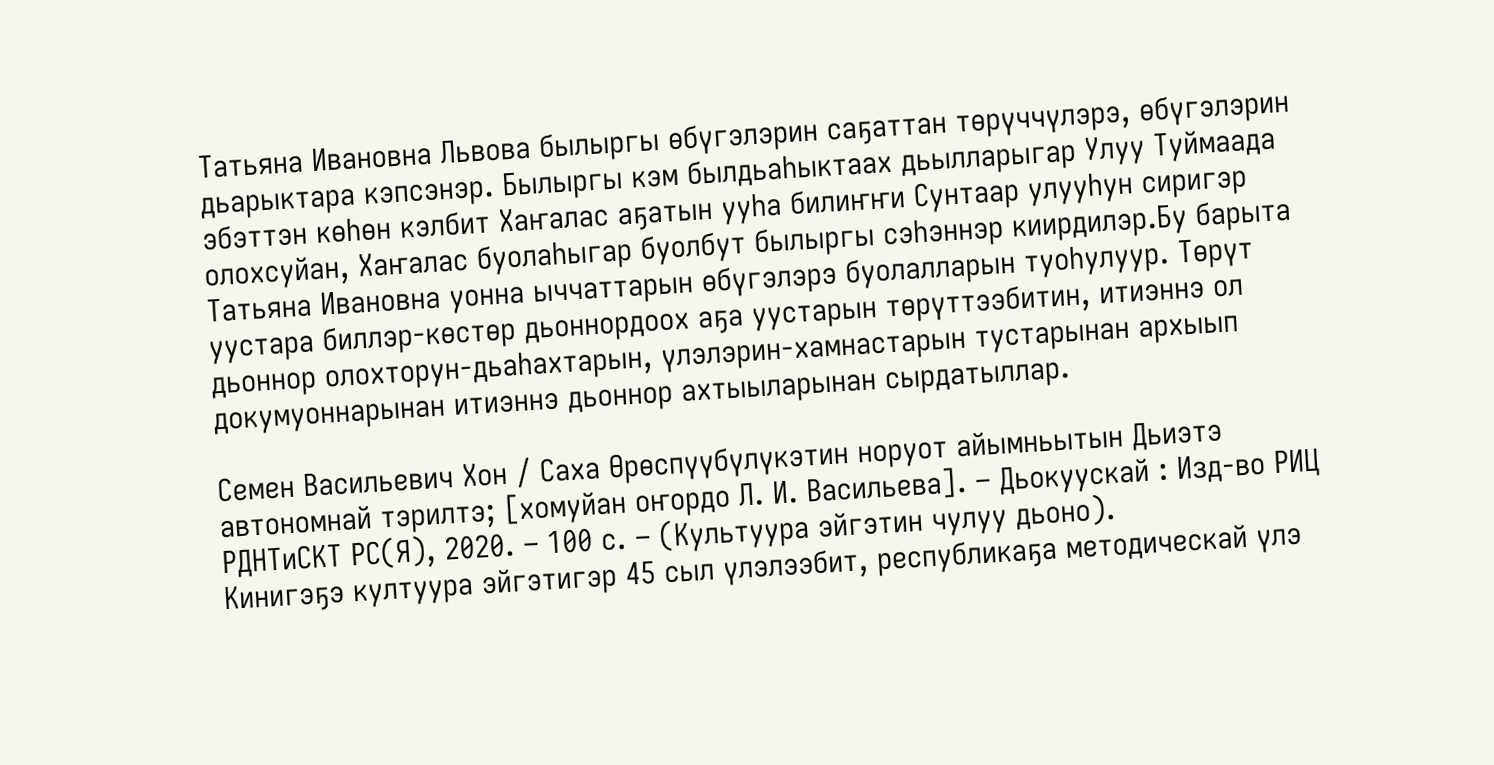Татьяна Ивановна Львова былыргы өбүгэлэрин саҕаттан төрүччүлэрэ, өбүгэлэрин дьарыктара кэпсэнэр. Былыргы кэм былдьаһыктаах дьылларыгар Улуу Туймаада эбэттэн көһөн кэлбит Хаҥалас аҕатын ууһа билиҥҥи Сунтаар улууһун сиригэр олохсуйан, Хаҥалас буолаһыгар буолбут былыргы сэһэннэр киирдилэр.Бу барыта Татьяна Ивановна уонна ыччаттарын өбүгэлэрэ буолалларын туоһулуур. Төрүт уустара биллэр-көстөр дьоннордоох аҕа уустарын төрүттээбитин, итиэннэ ол дьоннор олохторун-дьаһахтарын, үлэлэрин-хамнастарын тустарынан архыып докумуоннарынан итиэннэ дьоннор ахтыыларынан сырдатыллар.

Семен Васильевич Хон / Саха Өрөспүүбүлүкэтин норуот айымньытын Дьиэтэ автономнай тэрилтэ; [хомуйан оҥордо Л. И. Васильева]. – Дьокуускай : Изд-во РИЦ РДНТиСКТ РС(Я), 2020. – 100 с. – (Культуура эйгэтин чулуу дьоно).
Кинигэҕэ култуура эйгэтигэр 45 сыл үлэлээбит, республикаҕа методическай үлэ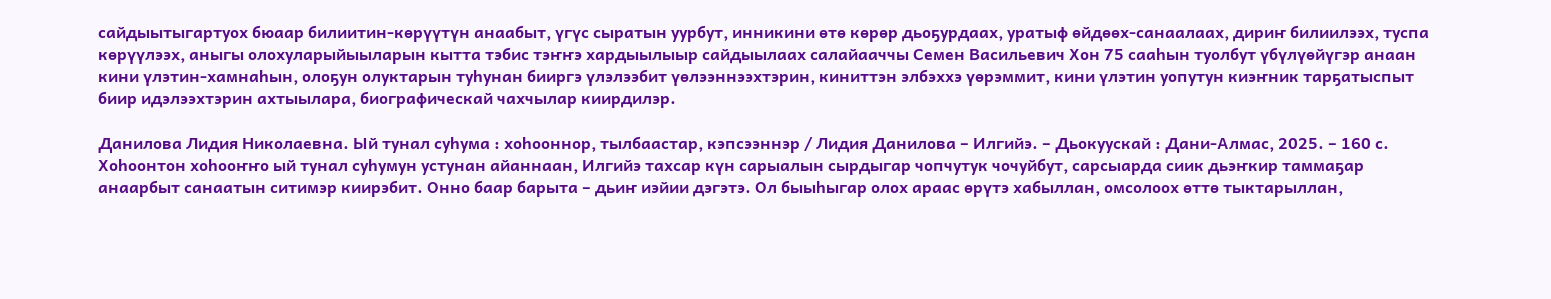сайдыытыгартуох бюаар билиитин-көрүүтүн анаабыт, үгүс сыратын уурбут, инникини өтө көрөр дьоҕурдаах, уратыф өйдөөх-санаалаах, дириҥ билиилээх, туспа көрүүлээх, аныгы олохуларыйыыларын кытта тэбис тэҥҥэ хардыылыыр сайдыылаах салайааччы Семен Васильевич Хон 75 сааһын туолбут үбүлүөйүгэр анаан кини үлэтин-хамнаһын, олоҕун олуктарын туһунан бииргэ үлэлээбит үөлээннээхтэрин, киниттэн элбэххэ үөрэммит, кини үлэтин уопутун киэҥник тарҕатыспыт биир идэлээхтэрин ахтыылара, биографическай чахчылар киирдилэр.

Данилова Лидия Николаевна. Ый тунал суһума : хоһооннор, тылбаастар, кэпсээннэр / Лидия Данилова – Илгийэ. – Дьокуускай : Дани-Алмас, 2025. – 160 с.
Хоһоонтон хоһооҥҥо ый тунал суһумун устунан айаннаан, Илгийэ тахсар күн сарыалын сырдыгар чопчутук чочуйбут, сарсыарда сиик дьэҥкир таммаҕар анаарбыт санаатын ситимэр киирэбит. Онно баар барыта – дьиҥ иэйии дэгэтэ. Ол быыһыгар олох араас өрүтэ хабыллан, омсолоох өттө тыктарыллан,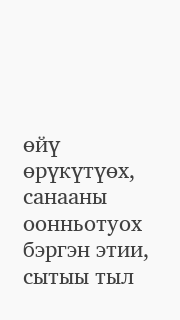өйү өрүкүтүөх, санааны оонньотуох бэргэн этии, сытыы тыл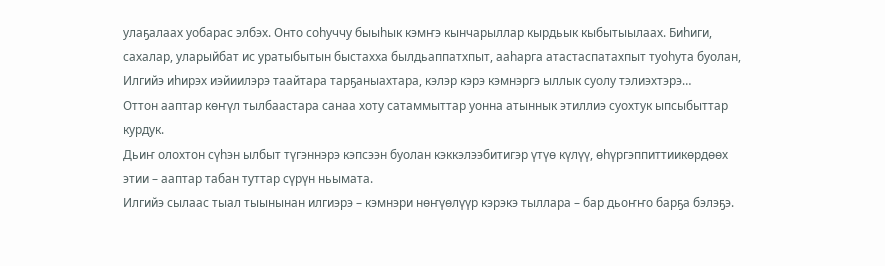улаҕалаах уобарас элбэх. Онто соһуччу быыһык кэмҥэ кынчарыллар кырдьык кыбытыылаах. Биһиги, сахалар, уларыйбат ис уратыбытын быстахха былдьаппатхпыт, ааһарга атастаспатахпыт туоһута буолан, Илгийэ иһирэх иэйиилэрэ таайтара тарҕаныахтара, кэлэр кэрэ кэмнэргэ ыллык суолу тэлиэхтэрэ…
Оттон ааптар көҥүл тылбаастара санаа хоту сатаммыттар уонна атыннык этиллиэ суохтук ыпсыбыттар курдук.
Дьиҥ олохтон сүһэн ылбыт түгэннэрэ кэпсээн буолан кэккэлээбитигэр үтүө күлүү, өһүргэппиттиикөрдөөх этии – ааптар табан туттар сүрүн ньымата.
Илгийэ сылаас тыал тыынынан илгиэрэ – кэмнэри нөҥүөлүүр кэрэкэ тыллара – бар дьоҥҥо барҕа бэлэҕэ.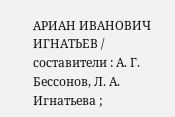АРИАН ИВАНОВИЧ ИГНАТЬЕВ / составители : А. Г. Бессонов, Л. А. Игнатьева ;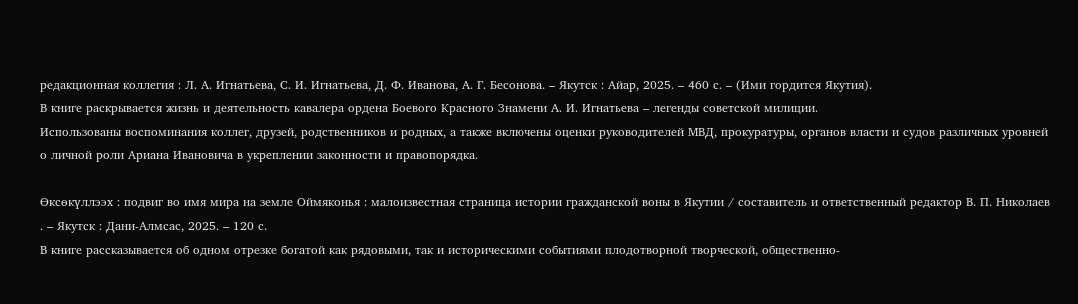редакционная коллегия : Л. А. Игнатьева, С. И. Игнатьева, Д. Ф. Иванова, А. Г. Бесонова. – Якутск : Айар, 2025. – 460 с. – (Ими гордится Якутия).
В книге раскрывается жизнь и деятельность кавалера ордена Боевого Красного Знамени А. И. Игнатьева – легенды советской милиции.
Использованы воспоминания коллег, друзей, родственников и родных, а также включены оценки руководителей МВД, прокуратуры, органов власти и судов различных уровней о личной роли Ариана Ивановича в укреплении законности и правопорядка.

Өксөкүллээх : подвиг во имя мира на земле Оймяконья : малоизвестная страница истории гражданской воны в Якутии / составитель и ответственный редактор В. П. Николаев . – Якутск : Дани-Алмсас, 2025. – 120 с.
В книге рассказывается об одном отрезке богатой как рядовыми, так и историческими событиями плодотворной творческой, общественно-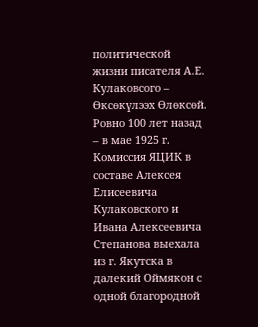политической жизни писателя А.Е. Кулаковсого – Өксөкүлээх Өлөксөй. Ровно 100 лет назад – в мае 1925 г. Комиссия ЯЦИК в составе Алексея Елисеевича Кулаковского и Ивана Алексеевича Степанова выехала из г. Якутска в далекий Оймякон с одной благородной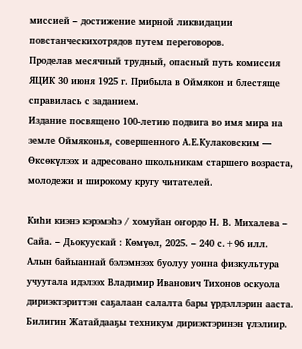миссией – достижение мирной ликвидации повстанческихотрядов путем переговоров.
Проделав месячный трудный, опасный путь комиссия ЯЦИК 30 июня 1925 г. Прибыла в Оймякон и блестяще справилась с заданием.
Издание посвящено 100-летию подвига во имя мира на земле Оймяконья, совершенного А.Е.Кулаковским — Өксөкүлээх и адресовано школьникам старшего возраста, молодежи и широкому кругу читателей.

Киһи киэнэ кэрэмэһэ / хомуйан оҥордо Н. В. Михалева – Сайа. – Дьокуускай : Көмүөл, 2025. – 240 с.+96 илл.
Алын байыаннай бэлэмнээх буолуу уонна физкультура учуутала идэлээх Владимир Иванович Тихонов оскуола дириэктэриттэн саҕалаан салалта бары үрдэллэрин ааста. Билигин Жатайдааҕы техникум дириэктэринэн үлэлиир.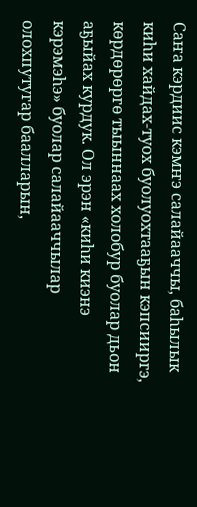Саҥа кэрдиис кэмҥэ салайааччы, баһылык киһи хайдах-туох буолуохтааҕын кэпсииргэ, көрдөрөргө тыыннаах холобур буолар дьон аҕыйах курдук. Ол эрэн «киһи киэнэ кэрэмэһэ» буолар салайааччылар олохпутугар баалларын,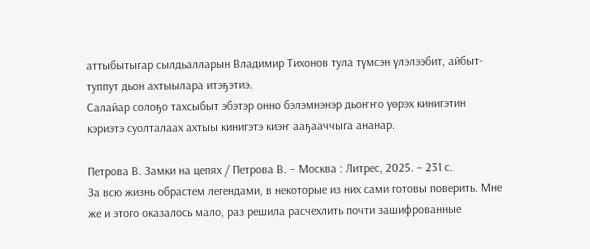аттыбытыгар сылдьалларын Владимир Тихонов тула түмсэн үлэлээбит, айбыт-туппут дьон ахтыылара итэҕэтиэ.
Салайар солоҕо тахсыбыт эбэтэр онно бэлэмнэнэр дьоҥҥо үөрэх кинигэтин кэриэтэ суолталаах ахтыы кинигэтэ киэҥ ааҕааччыга ананар.

Петрова В. Замки на цепях / Петрова В. – Москва : Литрес, 2025. – 231 с.
За всю жизнь обрастем легендами, в некоторые из них сами готовы поверить. Мне же и этого оказалось мало, раз решила расчехлить почти зашифрованные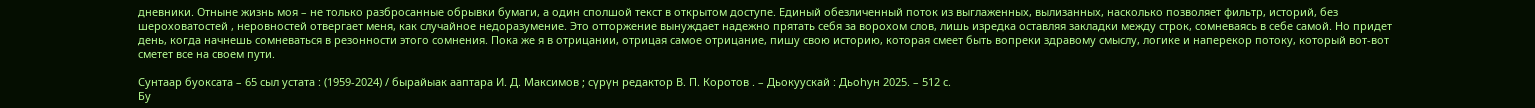дневники. Отныне жизнь моя – не только разбросанные обрывки бумаги, а один сполшой текст в открытом доступе. Единый обезличенный поток из выглаженных, вылизанных, насколько позволяет фильтр, историй, без шероховатостей , неровностей отвергает меня, как случайное недоразумение. Это отторжение вынуждает надежно прятать себя за ворохом слов, лишь изредка оставляя закладки между строк, сомневаясь в себе самой. Но придет день, когда начнешь сомневаться в резонности этого сомнения. Пока же я в отрицании, отрицая самое отрицание, пишу свою историю, которая смеет быть вопреки здравому смыслу, логике и наперекор потоку, который вот-вот сметет все на своем пути.

Сунтаар буоксата – 65 сыл устата : (1959-2024) / бырайыак ааптара И. Д. Максимов ; сүрүн редактор В. П. Коротов . – Дьокуускай : Дьоһун 2025. – 512 с.
Бу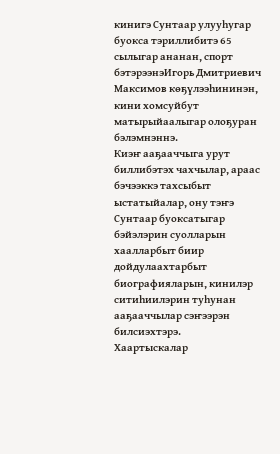кинигэ Сунтаар улууһугар буокса тэриллибитэ 65 сылыгар ананан, спорт бэтэрээнэИгорь Дмитриевич Максимов көҕүлээһининэн, кини хомсуйбут матырыйаалыгар олоҕуран бэлэмнэннэ.
Киэҥ ааҕааччыга урут биллибэтэх чахчылар, араас бэчээккэ тахсыбыт ыстатыйалар, ону тэҥэ Сунтаар буоксатыгар бэйэлэрин суолларын хаалларбыт биир дойдулаахтарбыт биографияларын, кинилэр ситиһиилэрин туһунан ааҕааччылар сэҥээрэн билсиэхтэрэ.
Хаартыскалар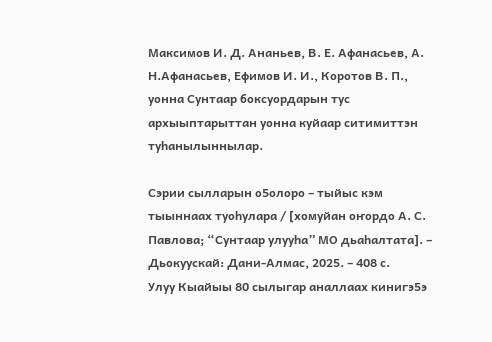Максимов И. Д. Ананьев, В. Е. Афанасьев, А. Н.Афанасьев, Ефимов И. И., Коротов В. П., уонна Сунтаар боксуордарын тус архыыптарыттан уонна куйаар ситимиттэн туһанылыннылар.

Сэрии сылларын о5олоро – тыйыс кэм тыыннаах туоһулара / [хомуйан оҥордо А. С. Павлова; “Сунтаар улууһа” МО дьаһалтата]. – Дьокуускай: Дани-Алмас, 2025. – 408 с.
Улуу Кыайыы 80 сылыгар аналлаах кинигэ5э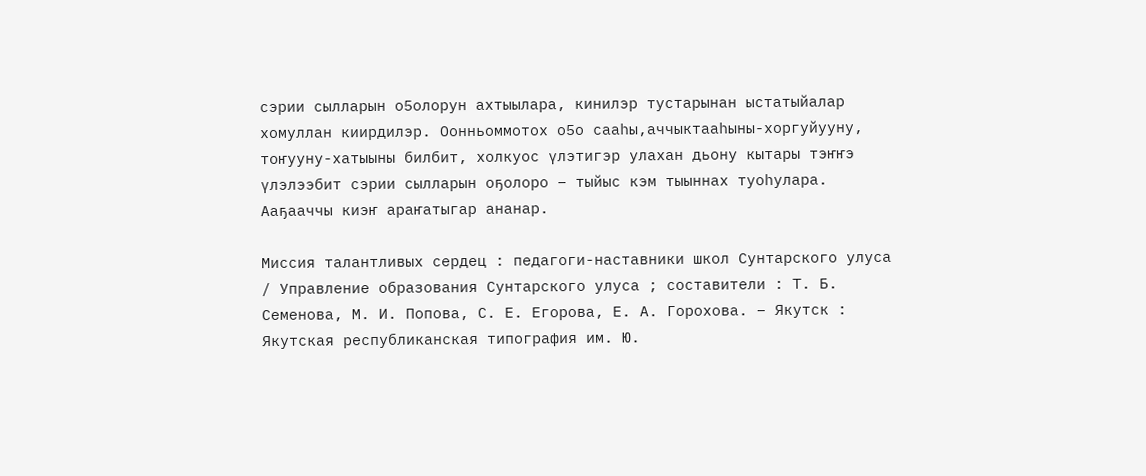сэрии сылларын о5олорун ахтыылара, кинилэр тустарынан ыстатыйалар хомуллан киирдилэр. Оонньоммотох о5о сааһы,аччыктааһыны-хоргуйууну, тоҥууну-хатыыны билбит, холкуос үлэтигэр улахан дьону кытары тэҥҥэ үлэлээбит сэрии сылларын оҕолоро – тыйыс кэм тыыннах туоһулара.
Ааҕааччы киэҥ араҥатыгар ананар.

Миссия талантливых сердец : педагоги-наставники школ Сунтарского улуса / Управление образования Сунтарского улуса ; составители : Т. Б. Семенова, М. И. Попова, С. Е. Егорова, Е. А. Горохова. – Якутск : Якутская республиканская типография им. Ю.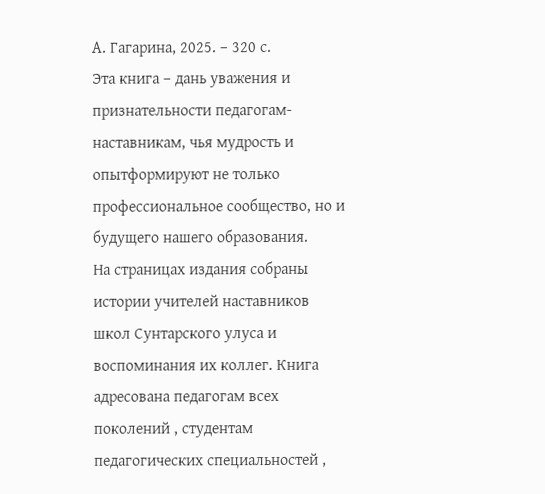А. Гагарина, 2025. – 320 с.
Эта книга – дань уважения и признательности педагогам-наставникам, чья мудрость и опытформируют не только профессиональное сообщество, но и будущего нашего образования.
На страницах издания собраны истории учителей наставников школ Сунтарского улуса и воспоминания их коллег. Книга адресована педагогам всех поколений , студентам педагогических специальностей ,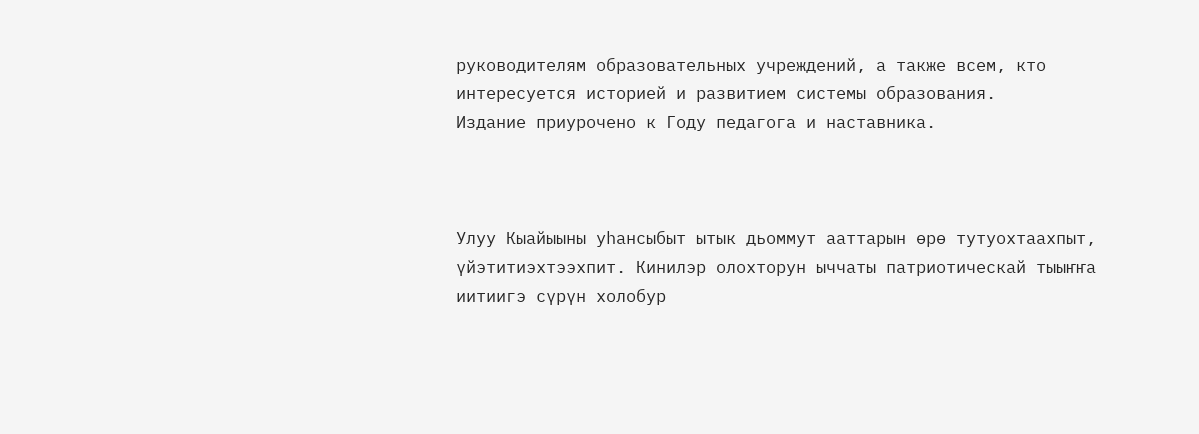руководителям образовательных учреждений, а также всем, кто интересуется историей и развитием системы образования.
Издание приурочено к Году педагога и наставника.



Улуу Кыайыыны уһансыбыт ытык дьоммут ааттарын өрө тутуохтаахпыт, үйэтитиэхтээхпит. Кинилэр олохторун ыччаты патриотическай тыыҥҥа иитиигэ сүрүн холобур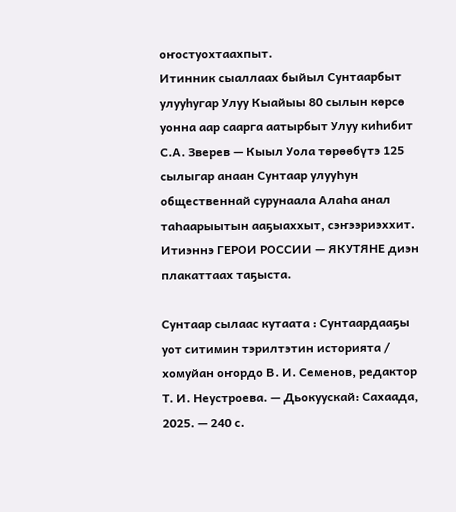оҥостуохтаахпыт.
Итинник сыаллаах быйыл Сунтаарбыт улууһугар Улуу Кыайыы 80 сылын көрсө уонна аар саарга аатырбыт Улуу киһибит С.А. Зверев — Кыыл Уола төрөөбүтэ 125 сылыгар анаан Сунтаар улууҺун общественнай сурунаала АлаҺа анал таҺаарыытын ааҕыаххыт, сэҥээриэххит. Итиэннэ ГЕРОИ РОССИИ — ЯКУТЯНЕ диэн плакаттаах таҕыста.

Сунтаар сылаас кутаата : Сунтаардааҕы уот ситимин тэрилтэтин историята / хомуйан оҥордо В. И. Семенов, редактор Т. И. Неустроева. — Дьокуускай: Сахаада, 2025. — 240 с.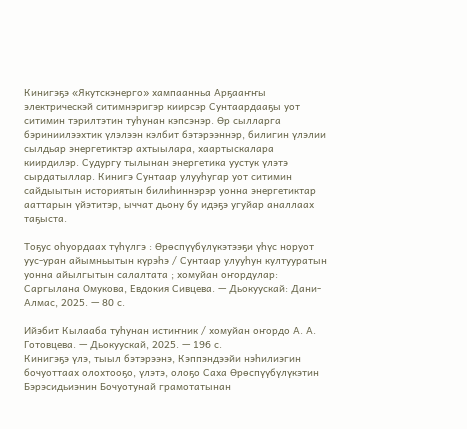Кинигэҕэ «Якутскэнерго» хампаанньа Арҕааҥҥы электрическэй ситимнэригэр киирсэр Сунтаардааҕы уот ситимин тэрилтэтин туһунан кэпсэнэр. Өр сылларга бэриниилээхтик үлэлээн кэлбит бэтэрээннэр, билигин үлэлии сылдьар энергетиктэр ахтыылара, хаартыскалара киирдилэр. Судургу тылынан энергетика уустук үлэтэ сырдатыллар. Кинигэ Сунтаар улууһугар уот ситимин сайдыытын историятын билиһиннэрэр уонна энергетиктар ааттарын үйэтитэр, ыччат дьону бу идэҕэ угуйар аналлаах таҕыста.

Тоҕус оһуордаах түһүлгэ : Өрөспүүбүлүкэтээҕи үһүс норуот уус-уран айымньытын күрэһэ / Сунтаар улууһун култууратын уонна айылгытын салалтата ; хомуйан оҥордулар: Саргылана Омукова, Евдокия Сивцева. — Дьокуускай: Дани-Алмас, 2025. — 80 с.

Ийэбит Кылааба туһунан истиҥник / хомуйан оҥордо А. А. Готовцева. — Дьокуускай, 2025. — 196 с.
Кинигэҕэ үлэ, тыыл бэтэрээнэ, Кэппэндээйи нэһилиэгин бочуоттаах олохтооҕо, үлэтэ, олоҕо Саха Өрөспүүбүлүкэтин Бэрэсидьиэнин Бочуотунай грамотатынан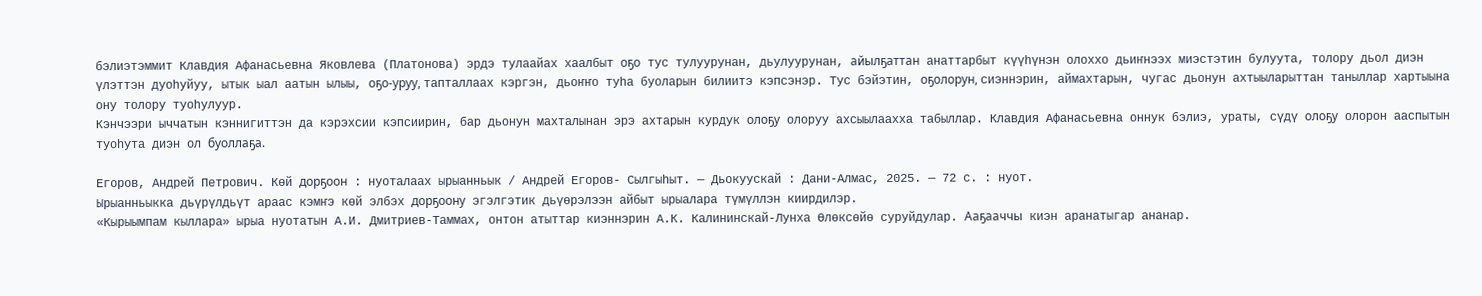бэлиэтэммит Клавдия Афанасьевна Яковлева (Платонова) эрдэ тулаайах хаалбыт оҕо тус тулуурунан, дьулуурунан, айылҕаттан анаттарбыт күүһүнэн олоххо дьиҥнээх миэстэтин булуута, толору дьол диэн үлэттэн дуоһуйуу, ытык ыал аатын ылыы, оҕо-уруу, тапталлаах кэргэн, дьоҥҥо туһа буоларын билиитэ кэпсэнэр. Тус бэйэтин, оҕолорун, сиэннэрин, аймахтарын, чугас дьонун ахтыыларыттан таныллар хартыына ону толору туоһулуур.
Кэнчээри ыччатын кэннигиттэн да кэрэхсии кэпсиирин, бар дьонун махталынан эрэ ахтарын курдук олоҕу олоруу ахсыылаахха табыллар. Клавдия Афанасьевна оннук бэлиэ, ураты, сүдү олоҕу олорон ааспытын туоһута диэн ол буоллаҕа.

Егоров, Андрей Петрович. Көй дорҕоон : нуоталаах ырыанньык / Андрей Егоров- Сылгыһыт. — Дьокуускай : Дани-Алмас, 2025. — 72 с. : нуот.
Ырыанньыкка дьүрүлдьүт араас кэмҥэ көй элбэх дорҕоону эгэлгэтик дьүөрэлээн айбыт ырыалара түмүллэн киирдилэр.
«Кырыымпам кыллара» ырыа нуотатын А.И. Дмитриев-Таммах, онтон атыттар киэннэрин А.К. Калининскай-Лунха Өлөксөйө суруйдулар. Ааҕааччы киэн аранатыгар ананар.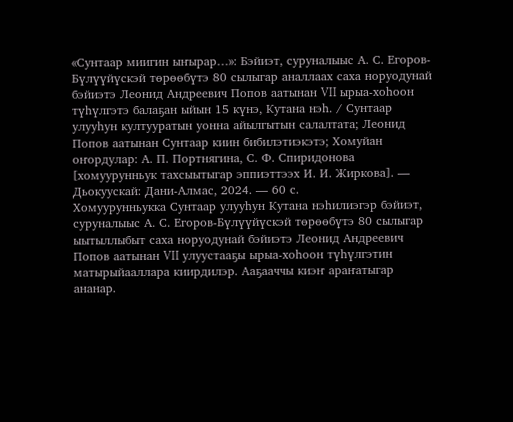«Сунтаар миигин ыҥырар…»: Бэйиэт, суруналыыс А. С. Егоров-Бүлүүйүскэй төрөөбүтэ 80 сылыгар аналлаах саха норуодунай бэйиэтэ Леонид Андреевич Попов аатынан VII ырыа-хоһоон түһүлгэтэ балаҕан ыйын 15 күнэ, Кутана нэһ. / Сунтаар улууһун култууратын уонна айылгытын салалтата; Леонид Попов аатынан Сунтаар киин бибилэтиэкэтэ; Хомуйан оҥордулар: А. П. Портнягина, С. Ф. Спиридонова [хомуурунньук тахсыытыгар эппиэттээх И. И. Жиркова]. — Дьокуускай: Дани-Алмас, 2024. — 60 с.
Хомуурунньукка Сунтаар улууһун Кутана нэһилиэгэр бэйиэт, суруналыыс А. С. Егоров-Бүлүүйүскэй төрөөбүтэ 80 сылыгар ыытыллыбыт саха норуодунай бэйиэтэ Леонид Андреевич Попов аатынан VII улуустааҕы ырыа-хоһоон түһүлгэтин матырыйааллара киирдилэр. Ааҕааччы киэҥ араҥатыгар ананар.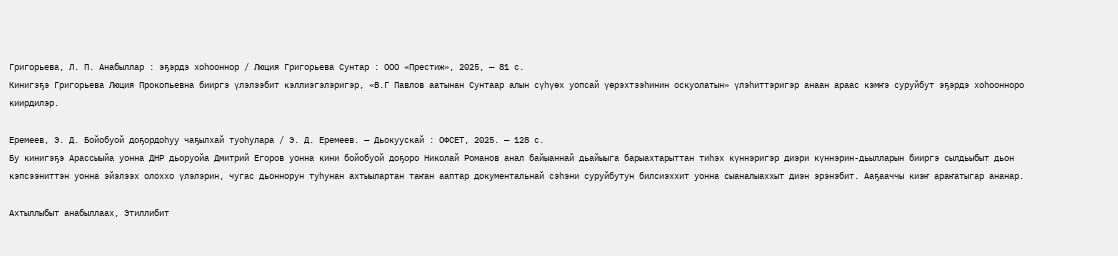Григорьева, Л. П. Анабыллар : эҕэрдэ хоһооннор / Люция Григорьева Сунтар : ООО «Престиж», 2025, — 81 с.
Кинигэҕэ Григорьева Люция Прокопьевна бииргэ үлэлээбит кэллиэгэлэригэр, «В.Г Павлов аатынан Сунтаар алын сүһүөх уопсай үөрэхтээһинин оскуолатын» үлэһиттэригэр анаан араас кэмҥэ суруйбут эҕэрдэ хоһоонноро киирдилэр.

Еремеев, Э. Д. Бойобуой доҕордоһуу чаҕылхай туоһулара / Э. Д. Еремеев. — Дьокуускай : ОФСЕТ, 2025. — 128 с.
Бу кинигэҕэ Арассыыйа уонна ДНР дьоруойа Дмитрий Егоров уонна кини бойобуой доҕоро Николай Романов анал байыаннай дьайыыга барыахтарыттан тиһэх күннэригэр диэри күннэрин-дьылларын бииргэ сылдьыбыт дьон кэпсээниттэн уонна эйэлээх олоххо үлэлэрин, чугас дьоннорун туһунан ахтыылартан таҥан ааптар документальнай сэһэни суруйбутун билсиэххит уонна сыаналыаххыт диэн эрэнэбит. Ааҕааччы киэҥ араҥатыгар ананар.

Ахтыллыбыт анабыллаах, Этиллибит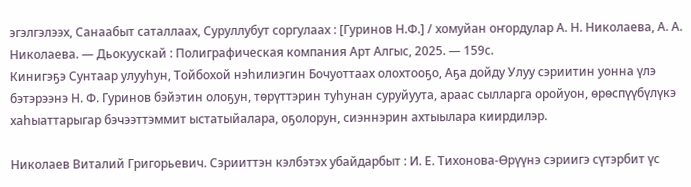эгэлгэлээх, Санаабыт саталлаах, Суруллубут соргулаах : [Гуринов Н.Ф.] / хомуйан оҥордулар А. Н. Николаева, А. А. Николаева. — Дьокуускай : Полиграфическая компания Арт Алгыс, 2025. — 159с.
Кинигэҕэ Сунтаар улууһун, Тойбохой нэһилиэгин Бочуоттаах олохтооҕо, Аҕа дойду Улуу сэриитин уонна үлэ бэтэрээнэ Н. Ф. Гуринов бэйэтин олоҕун, төрүттэрин туһунан суруйуута, араас сылларга оройуон, өрөспүүбүлүкэ хаһыаттарыгар бэчээттэммит ыстатыйалара, оҕолорун, сиэннэрин ахтыылара киирдилэр.

Николаев Виталий Григорьевич. Сэрииттэн кэлбэтэх убайдарбыт : И. Е. Тихонова-Өрүүнэ сэриигэ сүтэрбит үс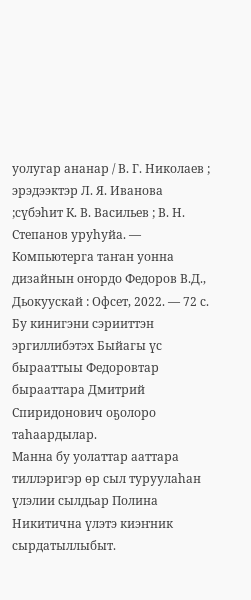уолугар ананар / В. Г. Николаев ; эрэдээктэр Л. Я. Иванова ;сүбэһит К. В. Васильев ; В. Н. Степанов уруһуйа. — Компьютерга таҥан уонна дизайнын оҥордо Федоров В.Д., Дьокуускай : Офсет, 2022. — 72 с.
Бу кинигэни сэрииттэн эргиллибэтэх Быйагы үс бырааттыы Федоровтар бырааттара Дмитрий Спиридонович оҕолоро таһаардылар.
Манна бу уолаттар ааттара тиллэригэр өр сыл туруулаһан үлэлии сылдьар Полина Никитична үлэтэ киэҥник сырдатыллыбыт.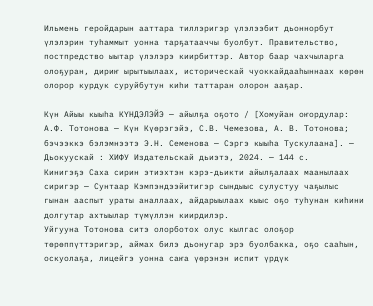Ильмень геройдарын ааттара тиллэригэр үлэлээбит дьоннорбут үлэлэрин туһаммыт уонна тарҕатааччы буолбут. Правительство, постпредство ыытар үлэлэрэ киирбиттэр. Автор баар чахчыларга олоҕуран, дириҥ ырытыылаах, историческай чуоккайдааһыннаах көрөн олорор курдук суруйбутун киһи таттаран олорон ааҕар.

Күн Айыы кыыһа КҮНДЭЛЭЙЭ — айылҕа оҕото / [Хомуйан оҥордулар: А.Ф. Тотонова — Күн Күөрэгэйэ, С.В. Чемезова, А. В. Тотонова; бэчээккэ бэлэмнээтэ Э.Н. Семенова — Сэргэ кыыһа Тускулаана]. — Дьокуускай : ХИФУ Издательскай дьиэтэ, 2024. — 144 с.
Кинигэҕэ Саха сирин этиэхтэн кэрэ-дьикти айылҕалаах маанылаах сиригэр — Сунтаар Кэмпэндээйитигэр сындыыс сулустуу чаҕылыс гынан ааспыт ураты аналлаах, айдарыылаах кыыс оҕо туһунан киһини долгутар ахтыылар түмүллэн киирдилэр.
Уйгууна Тотонова ситэ олорботох олус кылгас олоҕор төрөппүттэригэр, аймах билэ дьонугар эрэ буолбакка, оҕо сааһын, оскуолаҕа, лицейгэ уонна саҥа үөрэнэн испит үрдүк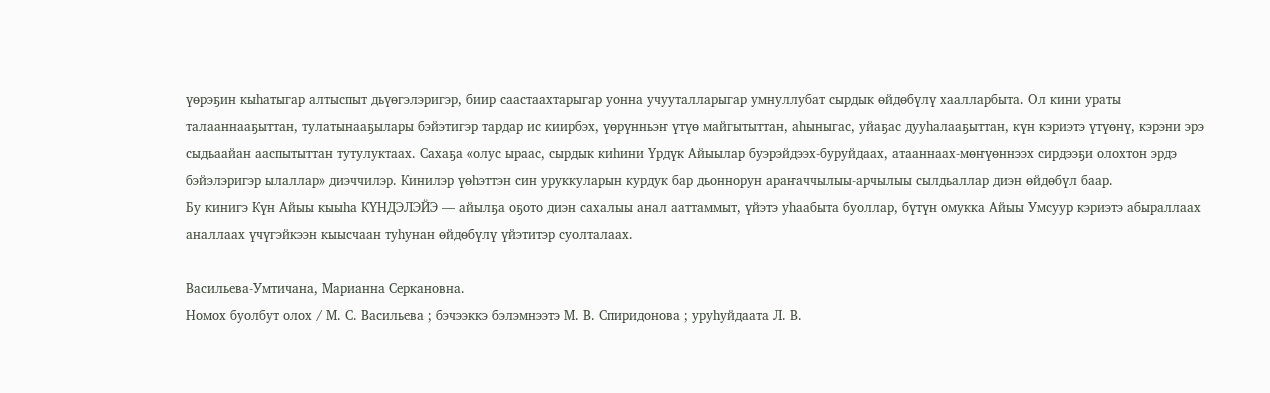үөрэҕин кыһатыгар алтыспыт дьүөгэлэригэр, биир саастаахтарыгар уонна учууталларыгар умнуллубат сырдык өйдөбүлү хаалларбыта. Ол кини ураты талааннааҕыттан, тулатынааҕылары бэйэтигэр тардар ис киирбэх, үөрүнньэҥ үтүө майгытыттан, аһыныгас, уйаҕас дууһалааҕыттан, күн кэриэтэ үтүөнү, кэрэни эрэ сыдьаайан ааспытыттан тутулуктаах. Сахаҕа «олус ыраас, сырдык киһини Үрдүк Айыылар буэрэйдээх-буруйдаах, атааннаах-мөҥүөннээх сирдээҕи олохтон эрдэ бэйэлэригэр ылаллар» диэччилэр. Кинилэр үөһэттэн син уруккуларын курдук бар дьоннорун араҥаччылыы-арчылыы сылдьаллар диэн өйдөбүл баар.
Бу кинигэ Күн Айыы кыыһа КҮНДЭЛЭЙЭ — айылҕа оҕото диэн сахалыы анал ааттаммыт, үйэтэ уһаабыта буоллар, бүтүн омукка Айыы Умсуур кэриэтэ абыраллаах аналлаах үчүгэйкээн кыысчаан туһунан өйдөбүлү үйэтитэр суолталаах.

Васильева-Умтичана, Марианна Серкановна.
Номох буолбут олох / М. С. Васильева ; бэчээккэ бэлэмнээтэ М. В. Спиридонова ; уруһуйдаата Л. В.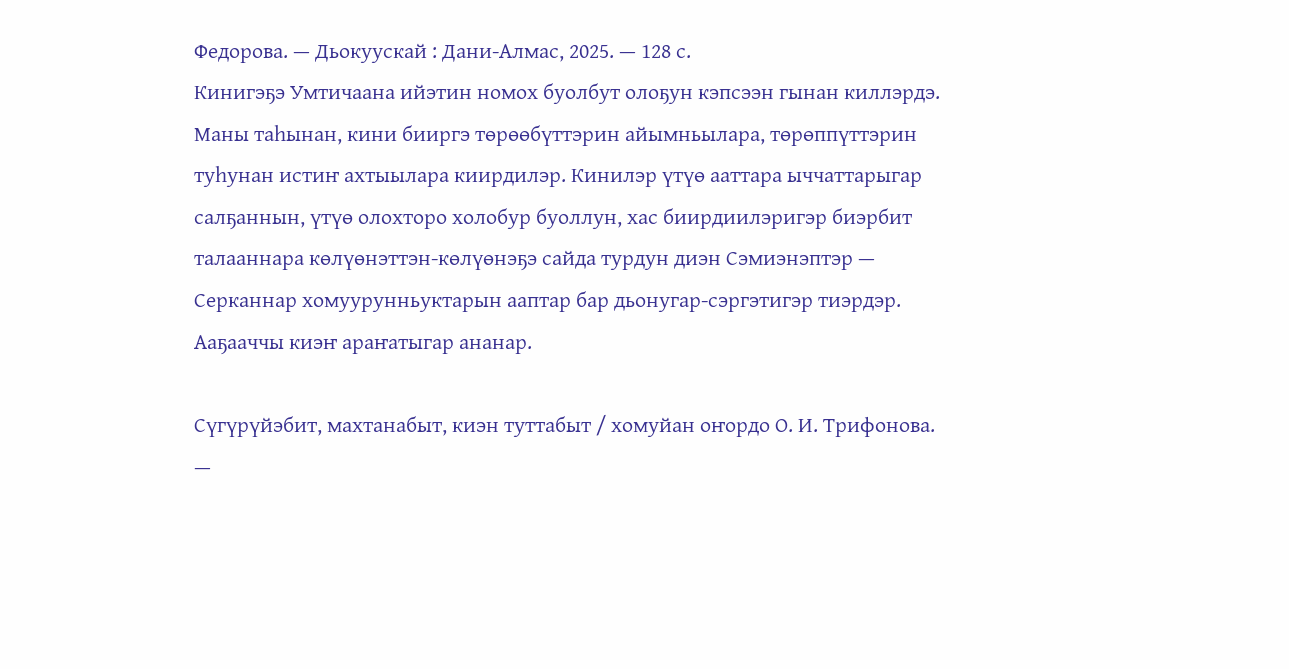Федорова. — Дьокуускай : Дани-Алмас, 2025. — 128 с.
Кинигэҕэ Умтичаана ийэтин номох буолбут олоҕун кэпсээн гынан киллэрдэ. Маны таһынан, кини бииргэ төрөөбүттэрин айымньылара, төрөппүттэрин туһунан истиҥ ахтыылара киирдилэр. Кинилэр үтүө ааттара ыччаттарыгар салҕаннын, үтүө олохторо холобур буоллун, хас биирдиилэригэр биэрбит талааннара көлүөнэттэн-көлүөнэҕэ сайда турдун диэн Сэмиэнэптэр — Серканнар хомуурунньуктарын ааптар бар дьонугар-сэргэтигэр тиэрдэр.
Ааҕааччы киэҥ араҥатыгар ананар.

Сүгүрүйэбит, махтанабыт, киэн туттабыт / хомуйан оҥордо О. И. Трифонова. —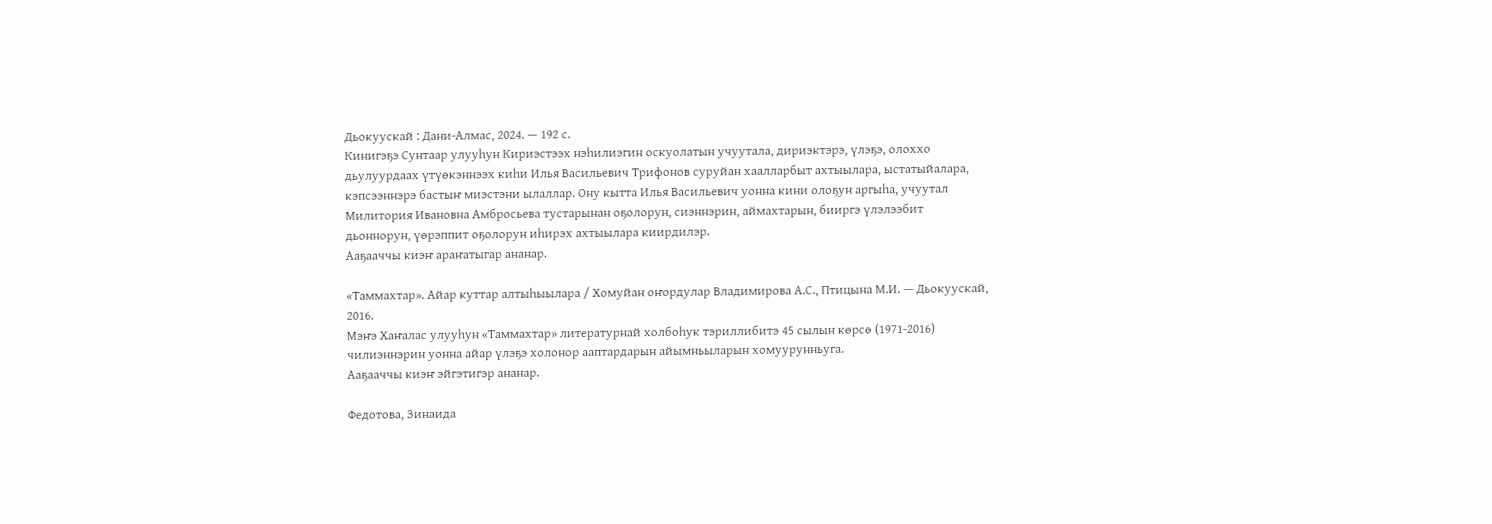Дьокуускай : Дани-Алмас, 2024. — 192 с.
Кинигэҕэ Сунтаар улууһун Кириэстээх нэһилиэгин оскуолатын учуутала, дириэктэрэ, үлэҕэ, олоххо дьулуурдаах үтүөкэннээх киһи Илья Васильевич Трифонов суруйан хаалларбыт ахтыылара, ыстатыйалара, кэпсээннэрэ бастыҥ миэстэни ылаллар. Ону кытта Илья Васильевич уонна кини олоҕун аргыһа, учуутал Милитория Ивановна Амбросьева тустарынан оҕолорун, сиэннэрин, аймахтарын, бииргэ үлэлээбит дьоннорун, үөрэппит оҕолорун иһирэх ахтыылара киирдилэр.
Ааҕааччы киэҥ араҥатыгар ананар.

«Таммахтар». Айар куттар алтыһыылара / Хомуйан оҥордулар Владимирова А.С., Птицына М.И. — Дьокуускай, 2016.
Мэҥэ Хаҥалас улууһун «Таммахтар» литературнай холбоһук тэриллибитэ 45 сылын көрсө (1971-2016) чилиэннэрин уонна айар үлэҕэ холонор ааптардарын айымньыларын хомуурунньуга.
Ааҕааччы киэҥ эйгэтигэр ананар.

Федотова, Зинаида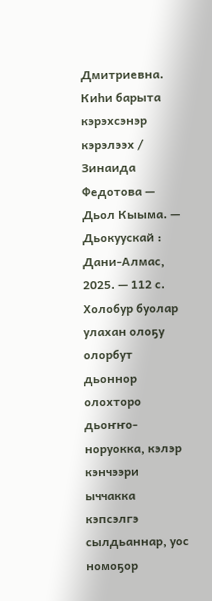Дмитриевна.
Киһи барыта кэрэхсэнэр кэрэлээх / Зинаида Федотова — Дьол Кыыма. — Дьокуускай : Дани-Алмас, 2025. — 112 с.
Холобур буолар улахан олоҕу олорбут дьоннор олохторо дьоҥҥо-норуокка, кэлэр кэнчээри ыччакка кэпсэлгэ сылдьаннар, уос номоҕор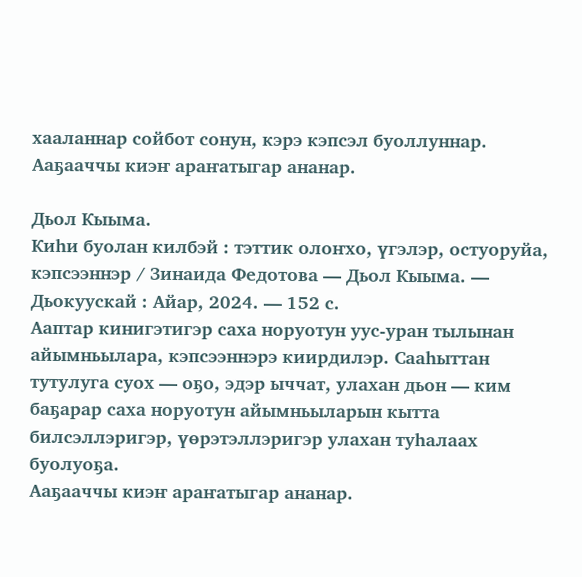хааланнар сойбот сонун, кэрэ кэпсэл буоллуннар.
Ааҕааччы киэҥ араҥатыгар ананар.

Дьол Кыыма.
Киһи буолан килбэй : тэттик олоҥхо, үгэлэр, остуоруйа, кэпсээннэр / Зинаида Федотова — Дьол Кыыма. — Дьокуускай : Айар, 2024. — 152 с.
Ааптар кинигэтигэр саха норуотун уус-уран тылынан айымньылара, кэпсээннэрэ киирдилэр. Сааһыттан тутулуга суох — оҕо, эдэр ыччат, улахан дьон — ким баҕарар саха норуотун айымньыларын кытта билсэллэригэр, үөрэтэллэригэр улахан туһалаах буолуоҕа.
Ааҕааччы киэҥ араҥатыгар ананар.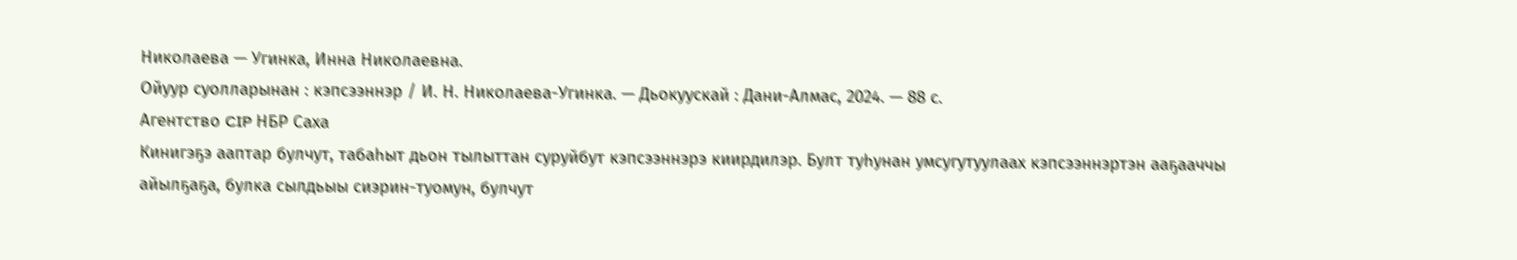Николаева — Угинка, Инна Николаевна.
Ойуур суолларынан : кэпсээннэр / И. Н. Николаева-Угинка. — Дьокуускай : Дани-Алмас, 2024. — 88 с.
Агентство CIP НБР Саха
Кинигэҕэ ааптар булчут, табаһыт дьон тылыттан суруйбут кэпсээннэрэ киирдилэр. Булт туһунан умсугутуулаах кэпсээннэртэн ааҕааччы айылҕаҕа, булка сылдьыы сиэрин-туомун, булчут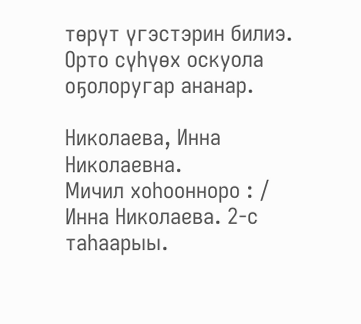төрүт үгэстэрин билиэ.
Орто сүһүөх оскуола оҕолоругар ананар.

Николаева, Инна Николаевна.
Мичил хоһоонноро : / Инна Николаева. 2-с таһаарыы.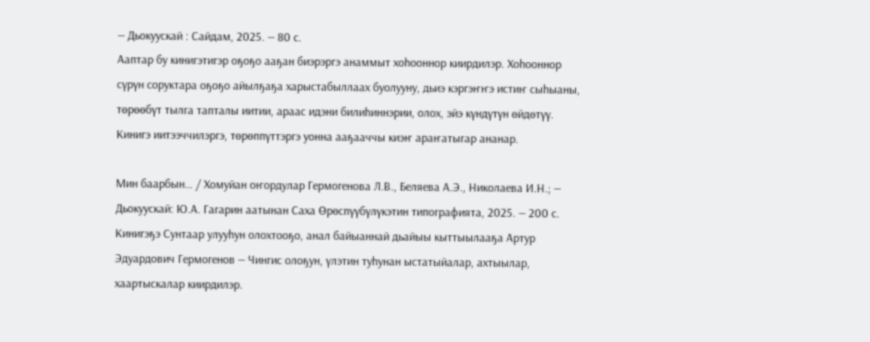— Дьокуускай : Сайдам, 2025. — 80 с.
Ааптар бу кинигэтигэр оҕоҕо ааҕан биэрэргэ анаммыт хоһооннор киирдилэр. Хоһооннор сүрүн соруктара оҕоҕо айылҕаҕа харыстабыллаах буолууну, дьиэ кэргэҥҥэ истиҥ сыһыаны, төрөөбүт тылга тапталы иитии, араас идэни билиһиннэрии, олох, эйэ күндүтүн өйдөтүү.
Кинигэ иитээччилэргэ, төрөппүттэргэ уонна ааҕааччы киэҥ араҥатыгар ананар.

Мин баарбын… / Хомуйан оҥордулар Гермогенова Л.В., Беляева А.Э., Николаева И.Н.; — Дьокуускай: Ю.А. Гагарин аатынан Саха Өрөспүүбүлүкэтин типографията, 2025. — 200 с.
Кинигэҕэ Сунтаар улууһун олохтооҕо, анал байыаннай дьайыы кыттыылааҕа Артур Эдуардович Гермогенов — Чингис олоҕун, үлэтин туһунан ыстатыйалар, ахтыылар, хаартыскалар киирдилэр.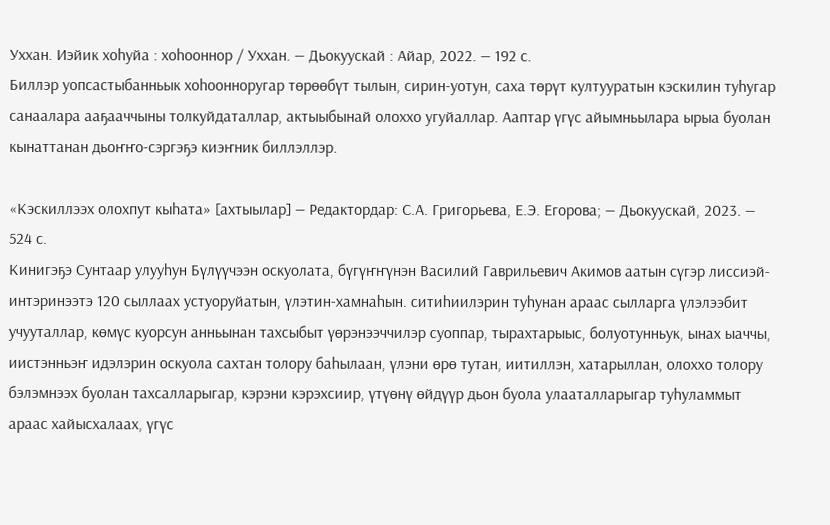Уххан. Иэйик хоһуйа : хоһооннор / Уххан. — Дьокуускай : Айар, 2022. — 192 с.
Биллэр уопсастыбанньык хоһоонноругар төрөөбүт тылын, сирин-уотун, саха төрүт култууратын кэскилин туһугар санаалара ааҕааччыны толкуйдаталлар, актыыбынай олоххо угуйаллар. Ааптар үгүс айымньылара ырыа буолан кынаттанан дьоҥҥо-сэргэҕэ киэҥник биллэллэр.

«Кэскиллээх олохпут кыһата» [ахтыылар] — Редактордар: С.А. Григорьева, Е.Э. Егорова; — Дьокуускай, 2023. — 524 с.
Кинигэҕэ Сунтаар улууһун Бүлүүчээн оскуолата, бүгүҥҥүнэн Василий Гаврильевич Акимов аатын сүгэр лиссиэй-интэринээтэ 120 сыллаах устуоруйатын, үлэтин-хамнаһын. ситиһиилэрин туһунан араас сылларга үлэлээбит учууталлар, көмүс куорсун анньынан тахсыбыт үөрэнээччилэр суоппар, тырахтарыыс, болуотунньук, ынах ыаччы, иистэнньэҥ идэлэрин оскуола сахтан толору баһылаан, үлэни өрө тутан, иитиллэн, хатарыллан, олоххо толору бэлэмнээх буолан тахсалларыгар, кэрэни кэрэхсиир, үтүөнү өйдүүр дьон буола улааталларыгар туһуламмыт араас хайысхалаах, үгүс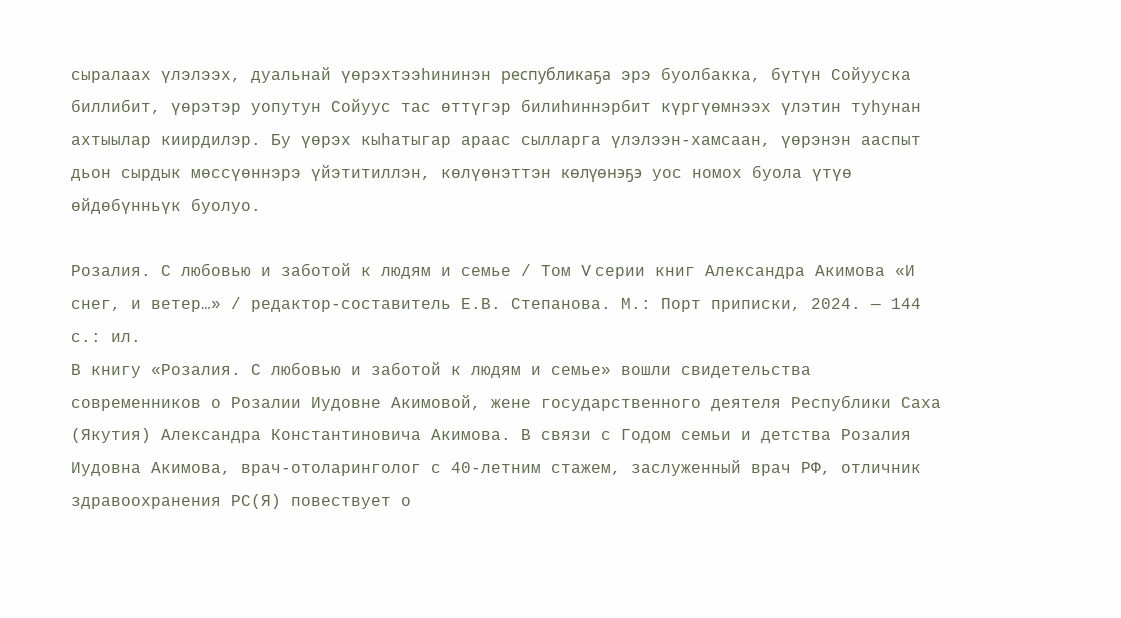сыралаах үлэлээх, дуальнай үөрэхтээһининэн республикаҕа эрэ буолбакка, бүтүн Сойууска биллибит, үөрэтэр уопутун Сойуус тас өттүгэр билиһиннэрбит күргүөмнээх үлэтин туһунан ахтыылар киирдилэр. Бу үөрэх кыһатыгар араас сылларга үлэлээн-хамсаан, үөрэнэн ааспыт дьон сырдык мөссүөннэрэ үйэтитиллэн, көлүөнэттэн көлүөнэҕэ уос номох буола үтүө өйдөбүнньүк буолуо.

Розалия. С любовью и заботой к людям и семье / Том V серии книг Александра Акимова «И снег, и ветер…» / редактор-составитель Е.В. Степанова. М.: Порт приписки, 2024. — 144 с.: ил.
В книгу «Розалия. С любовью и заботой к людям и семье» вошли свидетельства современников о Розалии Иудовне Акимовой, жене государственного деятеля Республики Саха (Якутия) Александра Константиновича Акимова. В связи с Годом семьи и детства Розалия Иудовна Акимова, врач-отоларинголог с 40-летним стажем, заслуженный врач РФ, отличник здравоохранения РС(Я) повествует о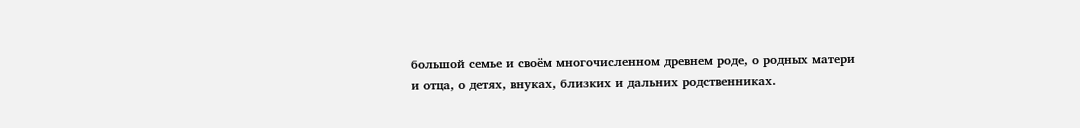большой семье и своём многочисленном древнем роде, о родных матери и отца, о детях, внуках, близких и дальних родственниках.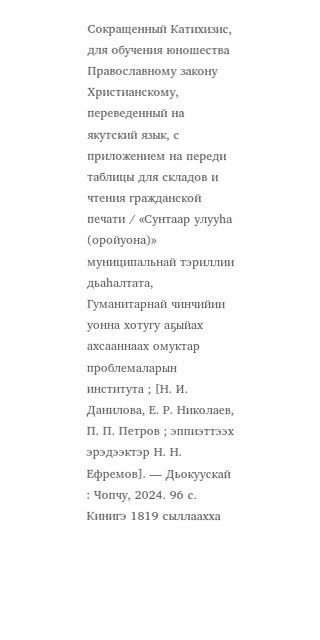Сокращенный Катихизис, для обучения юношества Православному закону Христианскому, переведенный на якутский язык, с приложением на переди таблицы для складов и чтения гражданской печати / «Сунтаар улууһа (оройуона)» муниципальнай тэриллии дьаһалтата, Гуманитарнай чинчийии уонна хотугу аҕыйах ахсааннаах омуктар проблемаларын института ; [Н. И. Данилова, Е. Р. Николаев, П. П. Петров ; эппиэттээх эрэдээктэр Н. Н. Ефремов]. — Дьокуускай : Чопчу, 2024. 96 с.
Кинигэ 1819 сыллаахха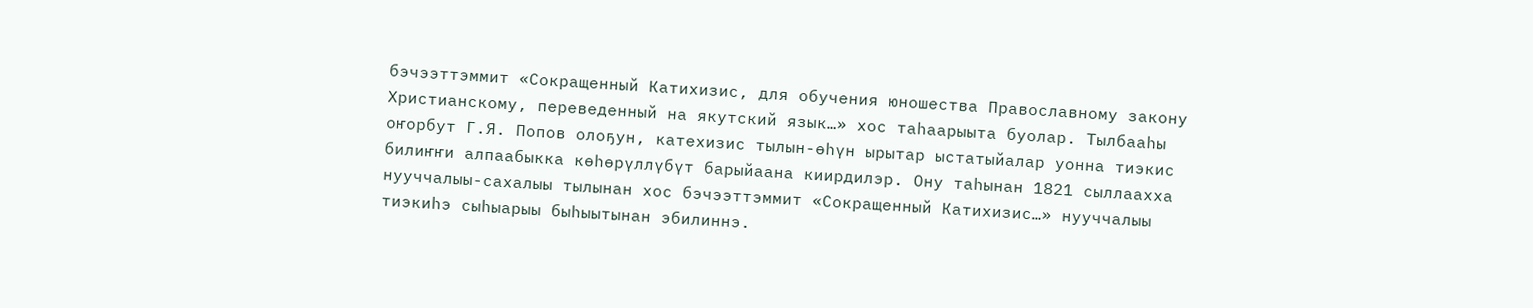бэчээттэммит «Сокращенный Катихизис, для обучения юношества Православному закону Христианскому, переведенный на якутский язык…» хос таһаарыыта буолар. Тылбааһы оҥорбут Г.Я. Попов олоҕун, катехизис тылын-өһүн ырытар ыстатыйалар уонна тиэкис билиҥҥи алпаабыкка көһөрүллүбүт барыйаана киирдилэр. Ону таһынан 1821 сыллаахха нууччалыы-сахалыы тылынан хос бэчээттэммит «Сокращенный Катихизис…» нууччалыы тиэкиһэ сыһыарыы быһыытынан эбилиннэ.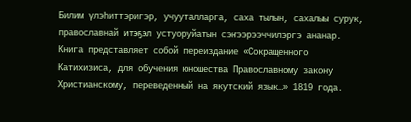Билим үлэһиттэригэр, учууталларга, саха тылын, сахалыы сурук, православнай итэҕэл устуоруйатын сэҥээрээччилэргэ ананар.
Книга представляет собой переиздание «Сокращенного Катихизиса, для обучения юношества Православному закону Христианскому, переведенный на якутский язык…» 1819 года.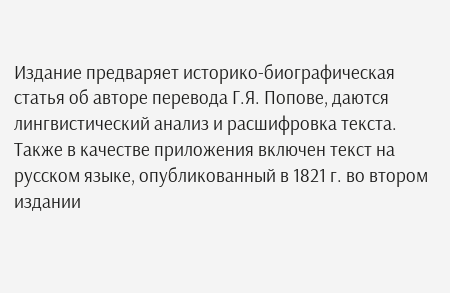Издание предваряет историко-биографическая статья об авторе перевода Г.Я. Попове, даются лингвистический анализ и расшифровка текста. Также в качестве приложения включен текст на русском языке, опубликованный в 1821 г. во втором издании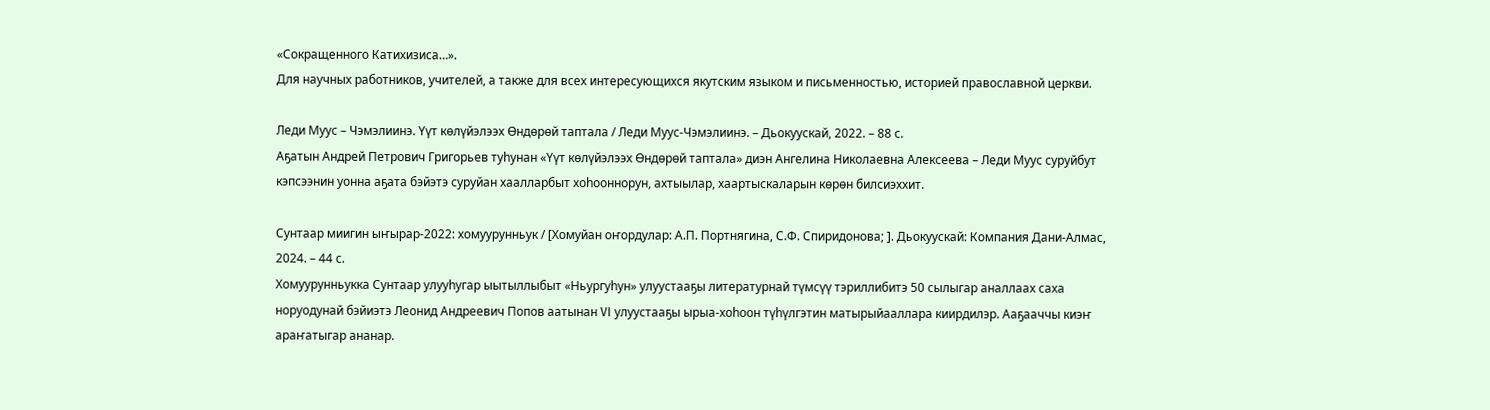«Сокращенного Катихизиса…».
Для научных работников, учителей, а также для всех интересующихся якутским языком и письменностью, историей православной церкви.

Леди Муус – Чэмэлиинэ. Үүт көлүйэлээх Өндөрөй таптала / Леди Муус-Чэмэлиинэ. – Дьокуускай, 2022. – 88 с.
Аҕатын Андрей Петрович Григорьев туһунан «Үүт көлүйэлээх Өндөрөй таптала» диэн Ангелина Николаевна Алексеева – Леди Муус суруйбут кэпсээнин уонна аҕата бэйэтэ суруйан хаалларбыт хоһооннорун, ахтыылар, хаартыскаларын көрөн билсиэххит.

Сунтаар миигин ыҥырар-2022: хомуурунньук / [Хомуйан оҥордулар: А.П. Портнягина, С.Ф. Спиридонова; ]. Дьокуускай: Компания Дани-Алмас, 2024. – 44 с.
Хомуурунньукка Сунтаар улууһугар ыытыллыбыт «Ньургуһун» улуустааҕы литературнай түмсүү тэриллибитэ 50 сылыгар аналлаах саха норуодунай бэйиэтэ Леонид Андреевич Попов аатынан VI улуустааҕы ырыа-хоһоон түһүлгэтин матырыйааллара киирдилэр. Ааҕааччы киэҥ араҥатыгар ананар.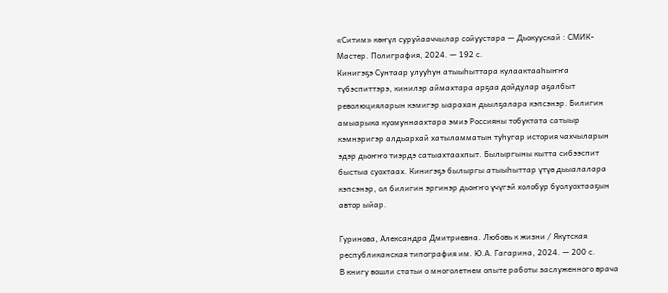«Ситим» көҥүл суруйааччылар сойуустара — Дьокуускай : СМИК-Мастер. Полиграфия, 2024. — 192 с.
Кинигэҕэ Сунтаар улууһун атыыһыттара кулаактааһыҥҥа түбэспиттэрэ, кинилэр аймахтара арҕаа дойдулар аҕалбыт революцияларын кэмигэр ыарахан дьылҕалара кэпсэнэр. Билигин амыарыка куомуннаахтара эмиэ Россияны тобуктата сатыыр кэмнэригэр алдьархай хатыламматын туһугар история чахчыларын эдэр дьоҥҥо тиэрдэ сатыахтаахпыт. Былыргыны кытта сибээспит быстыа суохтаах. Кинигэҕэ былыргы атыыһыттар үтүө дьыалалара кэпсэнэр, ол билигин эргинэр дьоҥҥо үчүгэй холобур буолуохтааҕын автор ыйар.

Гуринова, Александра Дмитриевна. Любовь к жизни / Якутская республиканская типография им. Ю.А. Гагарина, 2024. — 200 с.
В книгу вошли статьи о многолетнем опыте работы заслуженного врача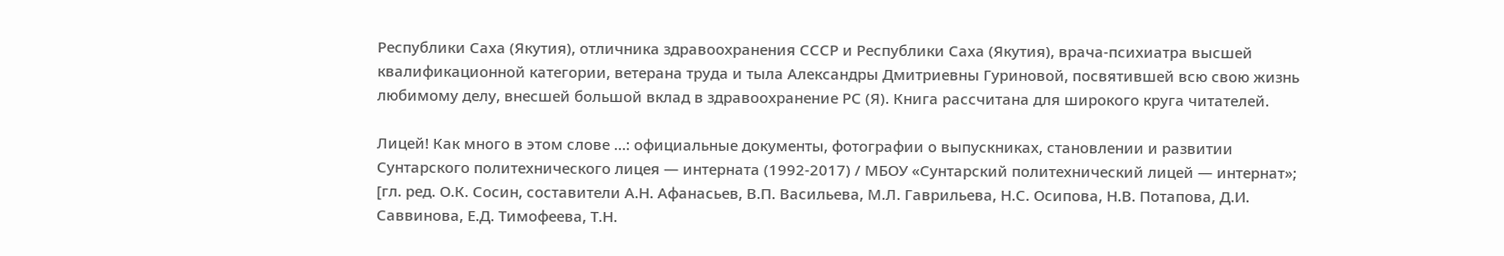Республики Саха (Якутия), отличника здравоохранения СССР и Республики Саха (Якутия), врача-психиатра высшей квалификационной категории, ветерана труда и тыла Александры Дмитриевны Гуриновой, посвятившей всю свою жизнь любимому делу, внесшей большой вклад в здравоохранение РС (Я). Книга рассчитана для широкого круга читателей.

Лицей! Как много в этом слове …: официальные документы, фотографии о выпускниках, становлении и развитии Сунтарского политехнического лицея — интерната (1992-2017) / МБОУ «Сунтарский политехнический лицей — интернат»; [гл. ред. О.К. Сосин, составители А.Н. Афанасьев, В.П. Васильева, М.Л. Гаврильева, Н.С. Осипова, Н.В. Потапова, Д.И. Саввинова, Е.Д. Тимофеева, Т.Н.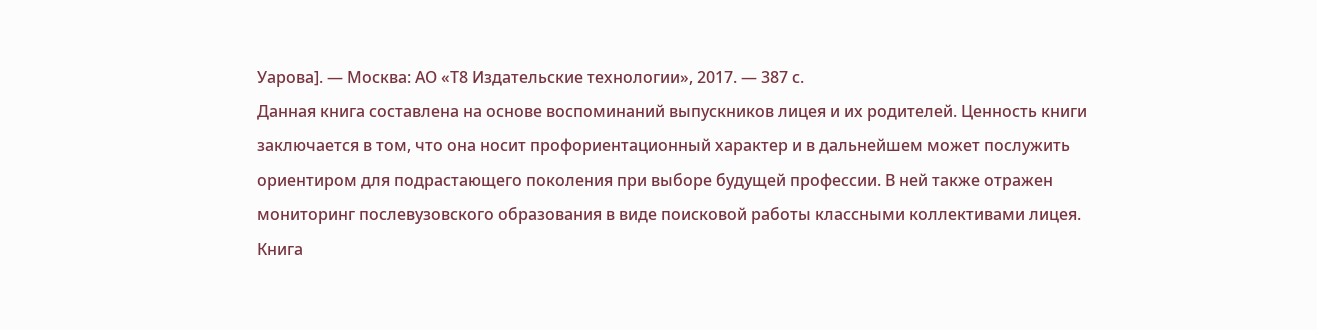Уарова]. — Москва: АО «Т8 Издательские технологии», 2017. — 387 с.
Данная книга составлена на основе воспоминаний выпускников лицея и их родителей. Ценность книги заключается в том, что она носит профориентационный характер и в дальнейшем может послужить ориентиром для подрастающего поколения при выборе будущей профессии. В ней также отражен мониторинг послевузовского образования в виде поисковой работы классными коллективами лицея. Книга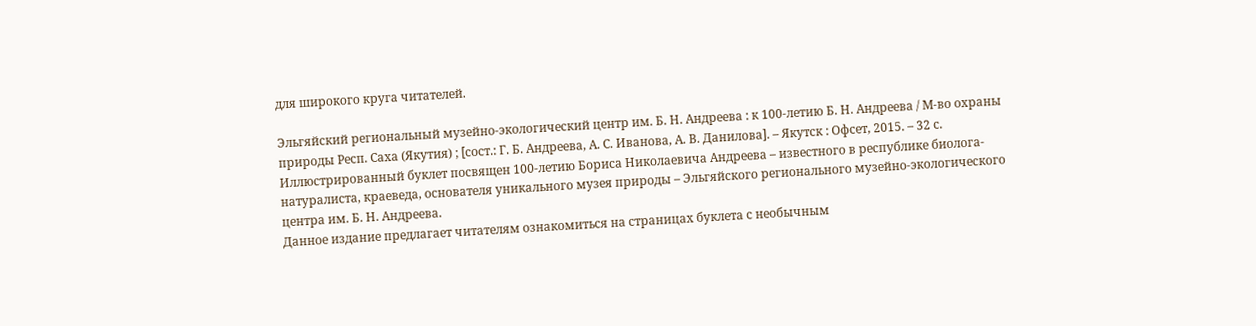для широкого круга читателей.

Эльгяйский региональный музейно-экологический центр им. Б. Н. Андреева : к 100-летию Б. Н. Андреева / М-во охраны природы Респ. Саха (Якутия) ; [сост.: Г. Б. Андреева, А. С. Иванова, А. В. Данилова]. – Якутск : Офсет, 2015. – 32 с.
Иллюстрированный буклет посвящен 100-летию Бориса Николаевича Андреева – известного в республике биолога-натуралиста, краеведа, основателя уникального музея природы – Эльгяйского регионального музейно-экологического центра им. Б. Н. Андреева.
Данное издание предлагает читателям ознакомиться на страницах буклета с необычным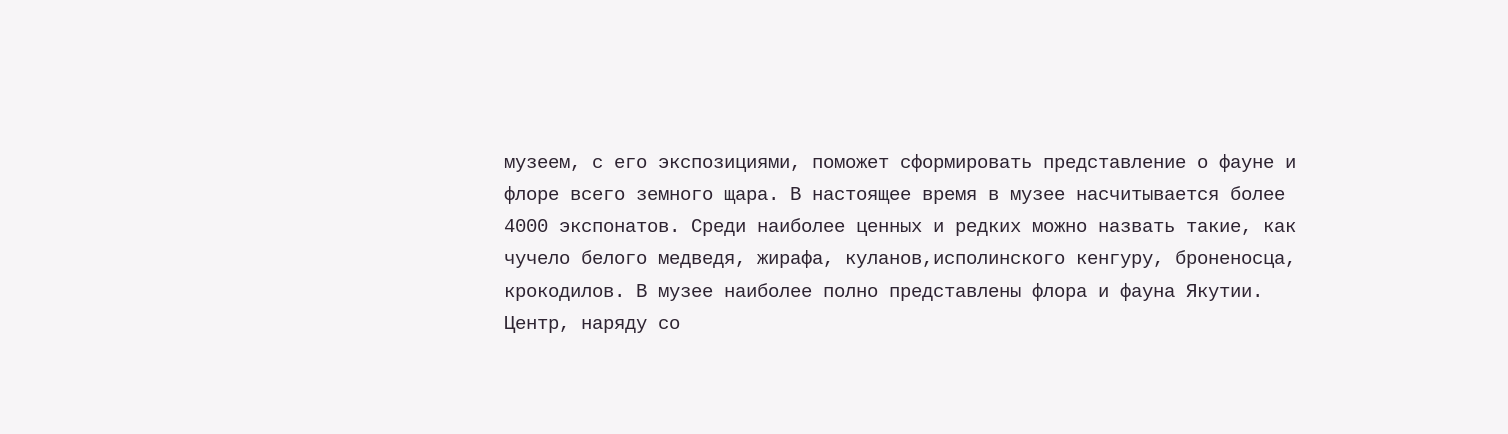музеем, с его экспозициями, поможет сформировать представление о фауне и флоре всего земного щара. В настоящее время в музее насчитывается более 4000 экспонатов. Среди наиболее ценных и редких можно назвать такие, как чучело белого медведя, жирафа, куланов,исполинского кенгуру, броненосца, крокодилов. В музее наиболее полно представлены флора и фауна Якутии.
Центр, наряду со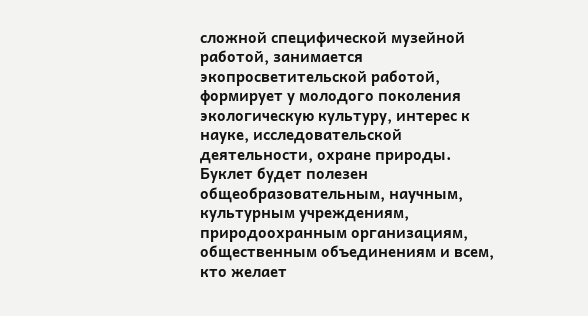сложной специфической музейной работой, занимается экопросветительской работой, формирует у молодого поколения экологическую культуру, интерес к науке, исследовательской деятельности, охране природы.
Буклет будет полезен общеобразовательным, научным, культурным учреждениям, природоохранным организациям, общественным объединениям и всем, кто желает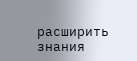расширить знания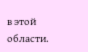в этой области.